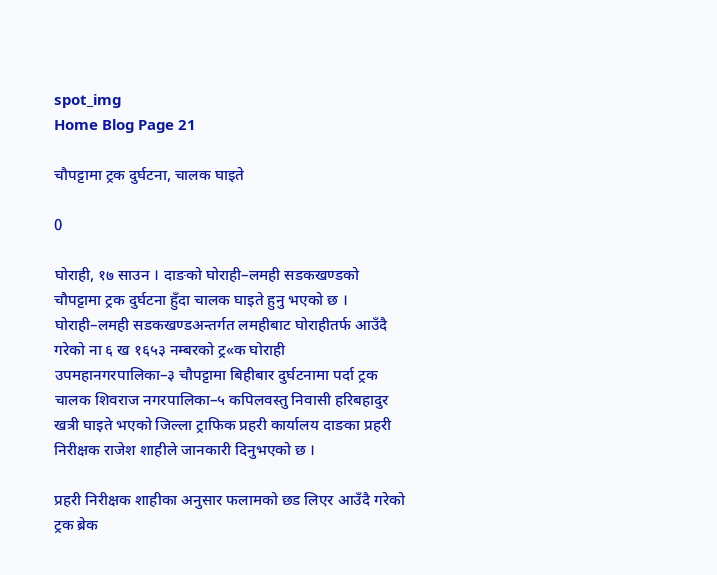spot_img
Home Blog Page 21

चौपट्टामा ट्रक दुर्घटना, चालक घाइते

0

घोराही, १७ साउन । दाङको घोराही–लमही सडकखण्डको चौपट्टामा ट्रक दुर्घटना हुँदा चालक घाइते हुनु भएको छ । घोराही–लमही सडकखण्डअन्तर्गत लमहीबाट घोराहीतर्फ आउँदै गरेको ना ६ ख १६५३ नम्बरको ट्र«क घोराही उपमहानगरपालिका–३ चौपट्टामा बिहीबार दुर्घटनामा पर्दा ट्रक चालक शिवराज नगरपालिका–५ कपिलवस्तु निवासी हरिबहादुर खत्री घाइते भएको जिल्ला ट्राफिक प्रहरी कार्यालय दाङका प्रहरी निरीक्षक राजेश शाहीले जानकारी दिनुभएको छ ।

प्रहरी निरीक्षक शाहीका अनुसार फलामको छड लिएर आउँदै गरेको ट्रक ब्रेक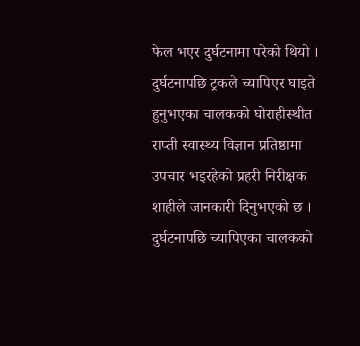फेल भएर दुर्घटनामा परेको थियो । दुर्घटनापछि ट्रकले च्यापिएर घाइते हुनुभएका चालकको घोराहीस्थीत राप्ती स्वास्थ्य विज्ञान प्रतिष्ठामा उपचार भइरहेको प्रहरी निरीक्षक शाहीले जानकारी दिनुभएको छ । दुर्घटनापछि च्यापिएका चालकको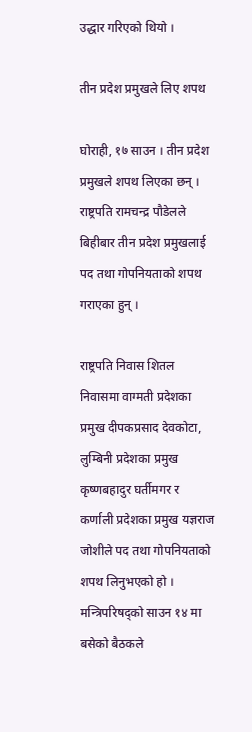उद्धार गरिएको थियो ।

तीन प्रदेश प्रमुखले लिए शपथ

घोराही, १७ साउन । तीन प्रदेश प्रमुखले शपथ लिएका छन् । राष्ट्रपति रामचन्द्र पौडेलले बिहीबार तीन प्रदेश प्रमुखलाई पद तथा गोपनियताको शपथ गराएका हुन् ।

राष्ट्रपति निवास शितल निवासमा वाग्मती प्रदेशका प्रमुख दीपकप्रसाद देवकोटा, लुम्बिनी प्रदेशका प्रमुख कृष्णबहादुर घर्तीमगर र कर्णाली प्रदेशका प्रमुख यज्ञराज जोशीले पद तथा गोपनियताको शपथ लिनुभएको हो ।
मन्त्रिपरिषद्को साउन १४ मा बसेको बैठकले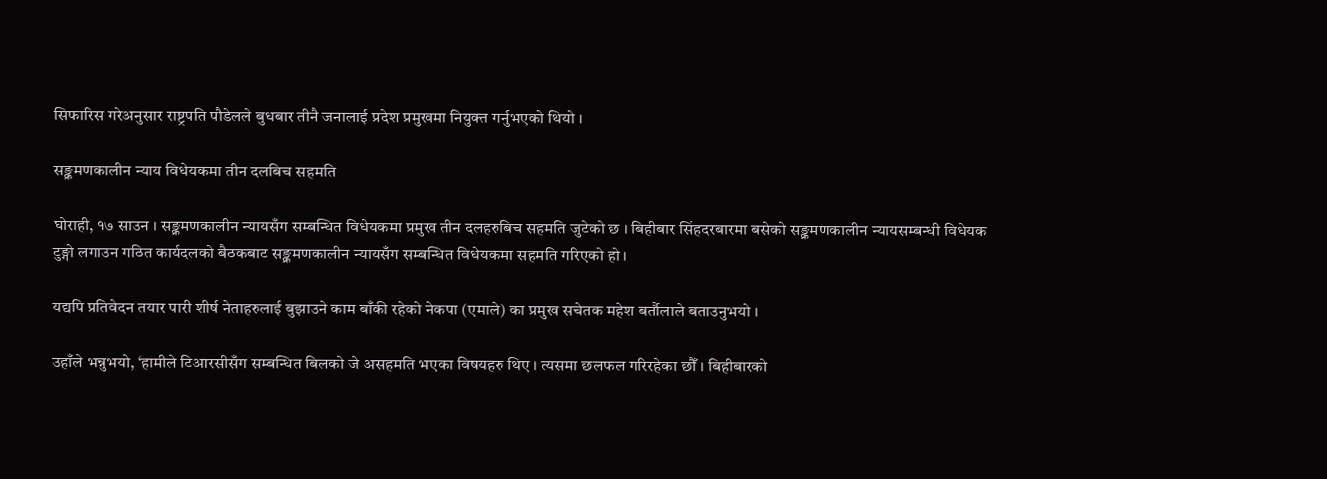सिफारिस गरेअनुसार राष्ट्रपति पौडेलले बुधबार तीनै जनालाई प्रदेश प्रमुखमा नियुक्त गर्नुभएको थियो ।

सङ्क्रमणकालीन न्याय विधेयकमा तीन दलबिच सहमति

घोराही, १७ साउन । सङ्क्रमणकालीन न्यायसँग सम्बन्धित विधेयकमा प्रमुख तीन दलहरुबिच सहमति जुटेको छ । बिहीबार सिंहदरबारमा बसेको सङ्क्रमणकालीन न्यायसम्बन्धी विधेयक टुङ्गो लगाउन गठित कार्यदलको बैठकबाट सङ्क्रमणकालीन न्यायसँग सम्बन्धित विधेयकमा सहमति गरिएको हो ।

यद्यपि प्रतिवेदन तयार पारी शीर्ष नेताहरुलाई बुझाउने काम बाँकी रहेको नेकपा (एमाले) का प्रमुख सचेतक महेश बर्तौलाले बताउनुभयो ।

उहाँले भन्नुभयो, ‘हामीले टिआरसीसँग सम्बन्धित बिलको जे असहमति भएका विषयहरु थिए । त्यसमा छलफल गरिरहेका छौँ । बिहीबारको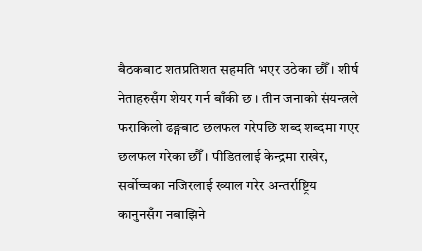बैठकबाट शतप्रतिशत सहमति भएर उठेका छौँ । शीर्ष नेताहरुसँग शेयर गर्न बाँकी छ । तीन जनाको संयन्त्रले फराकिलो ढङ्गबाट छलफल गरेपछि शब्द शब्दमा गएर छलफल गरेका छौँ । पीडितलाई केन्द्रमा राखेर, सर्वोच्चका नजिरलाई ख्याल गरेर अन्तर्राष्ट्रिय कानुनसँग नबाझिने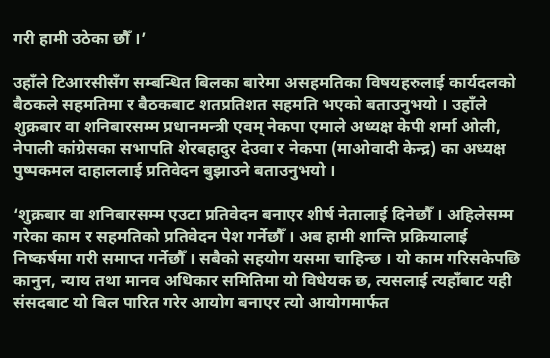गरी हामी उठेका छौँ ।’

उहाँले टिआरसीसँग सम्बन्धित बिलका बारेमा असहमतिका विषयहरुलाई कार्यदलको बैठकले सहमतिमा र बैठकबाट शतप्रतिशत सहमति भएको बताउनुभयो । उहाँले शुक्रबार वा शनिबारसम्म प्रधानमन्त्री एवम् नेकपा एमाले अध्यक्ष केपी शर्मा ओली, नेपाली कांग्रेसका सभापति शेरबहादुर देउवा र नेकपा (माओवादी केन्द्र) का अध्यक्ष पुष्पकमल दाहाललाई प्रतिवेदन बुझाउने बताउनुभयो ।

‘शुक्रबार वा शनिबारसम्म एउटा प्रतिवेदन बनाएर शीर्ष नेतालाई दिनेछौँ । अहिलेसम्म गरेका काम र सहमतिको प्रतिवेदन पेश गर्नेछौँ । अब हामी शान्ति प्रक्रियालाई निष्कर्षमा गरी समाप्त गर्नेछौँ । सबैको सहयोग यसमा चाहिन्छ । यो काम गरिसकेपछि कानुन, न्याय तथा मानव अधिकार समितिमा यो विधेयक छ, त्यसलाई त्यहाँबाट यही संसदबाट यो बिल पारित गरेर आयोग बनाएर त्यो आयोगमार्फत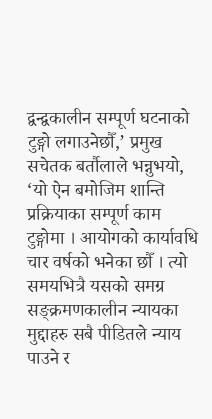द्वन्द्वकालीन सम्पूर्ण घटनाको टुङ्गो लगाउनेछौँ,’ प्रमुख सचेतक बर्तौलाले भन्नुभयो, ‘यो ऐन बमोजिम शान्ति प्रक्रियाका सम्पूर्ण काम टुङ्गोमा । आयोगको कार्यावधि चार वर्षको भनेका छौँ । त्यो समयभित्रै यसको समग्र सङ्क्रमणकालीन न्यायका मुद्दाहरु सबै पीडितले न्याय पाउने र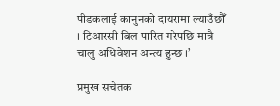पीडकलाई कानुनको दायरामा ल्याउँछौँ । टिआरसी बिल पारित गरेपछि मात्रै चालु अधिवेशन अन्त्य हुन्छ ।’

प्रमुख सचेतक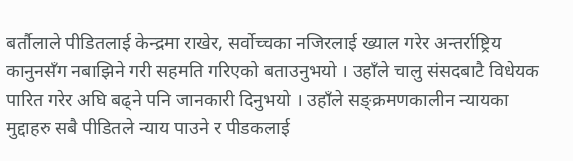बर्तौलाले पीडितलाई केन्द्रमा राखेर, सर्वोच्चका नजिरलाई ख्याल गरेर अन्तर्राष्ट्रिय कानुनसँग नबाझिने गरी सहमति गरिएको बताउनुभयो । उहाँले चालु संसदबाटै विधेयक पारित गरेर अघि बढ्ने पनि जानकारी दिनुभयो । उहाँले सङ्क्रमणकालीन न्यायका मुद्दाहरु सबै पीडितले न्याय पाउने र पीडकलाई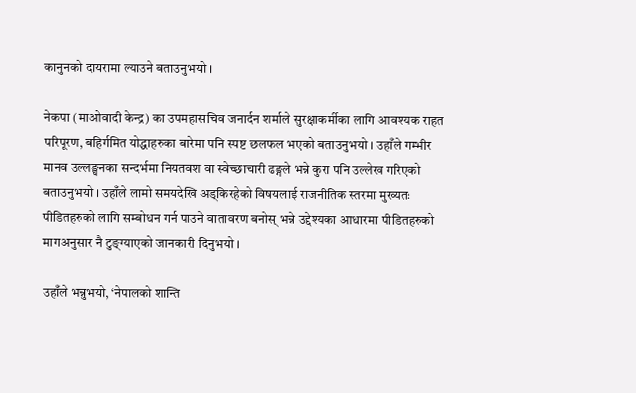कानुनको दायरामा ल्याउने बताउनुभयो ।

नेकपा (माओवादी केन्द्र) का उपमहासचिव जनार्दन शर्माले सुरक्षाकर्मीका लागि आवश्यक राहत परिपूरण, बहिर्गमित योद्धाहरुका बारेमा पनि स्पष्ट छलफल भएको बताउनुभयो । उहाँले गम्भीर मानव उल्लङ्घनका सन्दर्भमा नियतवश वा स्वेच्छाचारी ढङ्गले भन्ने कुरा पनि उल्लेख गरिएको बताउनुभयो । उहाँले लामो समयदेखि अड्किरहेको विषयलाई राजनीतिक स्तरमा मुख्यतः पीडितहरुको लागि सम्बोधन गर्न पाउने वातावरण बनोस् भन्ने उद्देश्यका आधारमा पीडितहरुको मागअनुसार नै टुङ्ग्याएको जानकारी दिनुभयो ।

उहाँले भन्नुभयो, ‘नेपालको शान्ति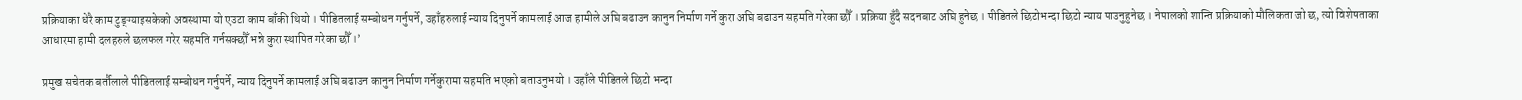प्रक्रियाका धेरै काम टुङ्ग्याइसकेको अवस्थामा यो एउटा काम बाँकी थियो । पीडितलाई सम्बोधन गर्नुपर्ने, उहाँहरुलाई न्याय दिनुपर्ने कामलाई आज हामीले अघि बढाउन कानुन निर्माण गर्ने कुरा अघि बढाउन सहमति गरेका छौँ । प्रक्रिया हुँदै सदनबाट अघि हुनेछ । पीडितले छिटोभन्दा छिटो न्याय पाउनुहुनेछ । नेपालको शान्ति प्रक्रियाको मौलिकता जो छ, त्यो विशेषताका आधारमा हामी दलहरुले छलफल गरेर सहमति गर्नसक्छौँ भन्ने कुरा स्थापित गरेका छौँ ।’

प्रमुख सचेतक बर्तौलाले पीडितलाई सम्बोधन गर्नुपर्ने, न्याय दिनुपर्ने कामलाई अघि बढाउन कानुन निर्माण गर्नेकुरामा सहमति भएको बताउनुभयो । उहाँले पीडितले छिटो भन्दा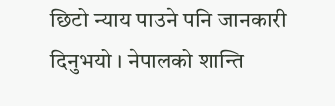छिटो न्याय पाउने पनि जानकारी दिनुभयो । नेपालको शान्ति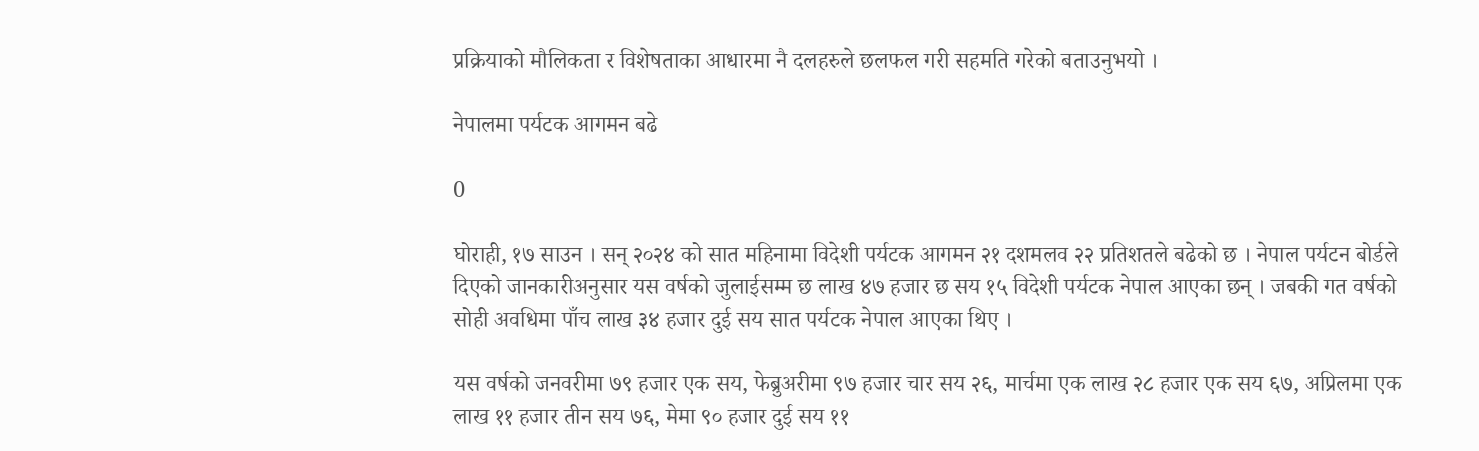प्रक्रियाको मौलिकता र विशेषताका आधारमा नै दलहरुले छलफल गरी सहमति गरेको बताउनुभयो ।

नेपालमा पर्यटक आगमन बढे

0

घोराही, १७ साउन । सन् २०२४ को सात महिनामा विदेशी पर्यटक आगमन २१ दशमलव २२ प्रतिशतले बढेको छ । नेपाल पर्यटन बोर्डले दिएको जानकारीअनुसार यस वर्षको जुलाईसम्म छ लाख ४७ हजार छ सय १५ विदेशी पर्यटक नेपाल आएका छन् । जबकी गत वर्षको सोही अवधिमा पाँच लाख ३४ हजार दुई सय सात पर्यटक नेपाल आएका थिए ।

यस वर्षको जनवरीमा ७९ हजार एक सय, फेब्रुअरीमा ९७ हजार चार सय २६, मार्चमा एक लाख २८ हजार एक सय ६७, अप्रिलमा एक लाख ११ हजार तीन सय ७६, मेमा ९० हजार दुई सय ११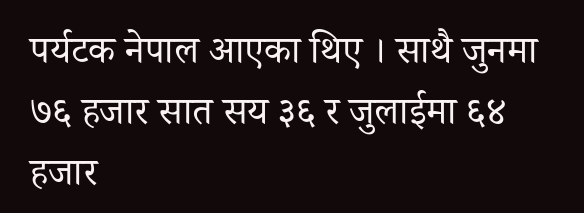पर्यटक नेपाल आएका थिए । साथै जुनमा ७६ हजार सात सय ३६ र जुलाईमा ६४ हजार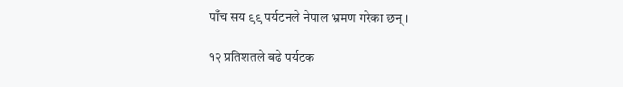पाँच सय ९९ पर्यटनले नेपाल भ्रमण गरेका छन् ।

१२ प्रतिशतले बढे पर्यटक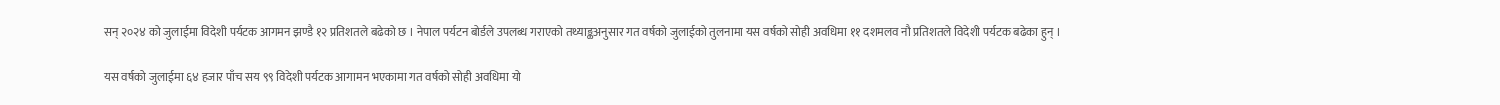सन् २०२४ को जुलाईमा विदेशी पर्यटक आगमन झण्डै १२ प्रतिशतले बढेको छ । नेपाल पर्यटन बोर्डले उपलब्ध गराएको तथ्याङ्कअनुसार गत वर्षको जुलाईको तुलनामा यस वर्षको सोही अवधिमा ११ दशमलव नौ प्रतिशतले विदेशी पर्यटक बढेका हुन् ।

यस वर्षको जुलाईमा ६४ हजार पाँच सय ९९ विदेशी पर्यटक आगामन भएकामा गत वर्षको सोही अवधिमा यो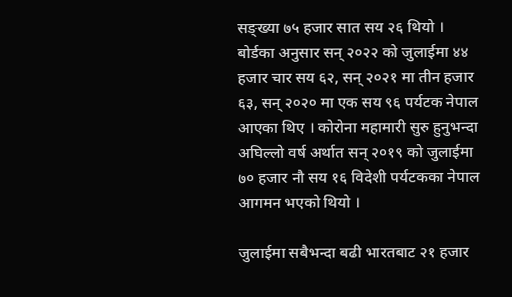सङ्ख्या ७५ हजार सात सय २६ थियो । बोर्डका अनुसार सन् २०२२ को जुलाईमा ४४ हजार चार सय ६२, सन् २०२१ मा तीन हजार ६३, सन् २०२० मा एक सय ९६ पर्यटक नेपाल आएका थिए । कोरोना महामारी सुरु हुनुभन्दा अघिल्लो वर्ष अर्थात सन् २०१९ को जुलाईमा ७० हजार नौ सय १६ विदेशी पर्यटकका नेपाल आगमन भएको थियो ।

जुलाईमा सबैभन्दा बढी भारतबाट २१ हजार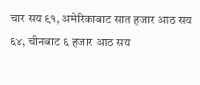चार सय ९१, अमेरिकाबाट सात हजार आठ सय ६४, चीनबाट ६ हजार आठ सय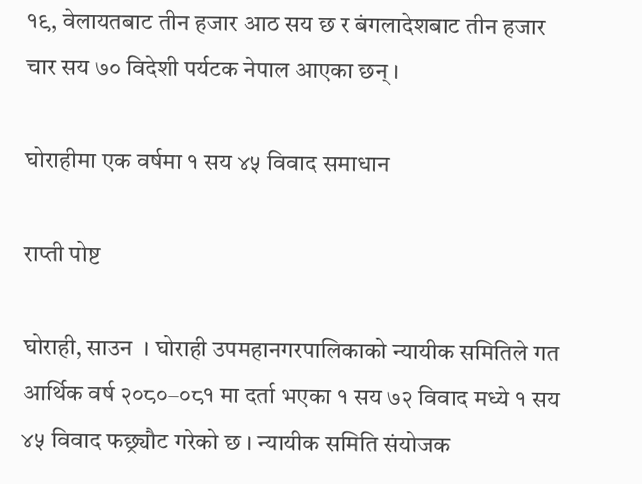१९, वेलायतबाट तीन हजार आठ सय छ र बंगलादेशबाट तीन हजार चार सय ७० विदेशी पर्यटक नेपाल आएका छन् ।

घोराहीमा एक वर्षमा १ सय ४५ विवाद समाधान

राप्ती पोष्ट

घोराही, साउन  । घोराही उपमहानगरपालिकाको न्यायीक समितिले गत आर्थिक वर्ष २०८०–०८१ मा दर्ता भएका १ सय ७२ विवाद मध्ये १ सय ४५ विवाद फछ्र्यौट गरेको छ । न्यायीक समिति संयोजक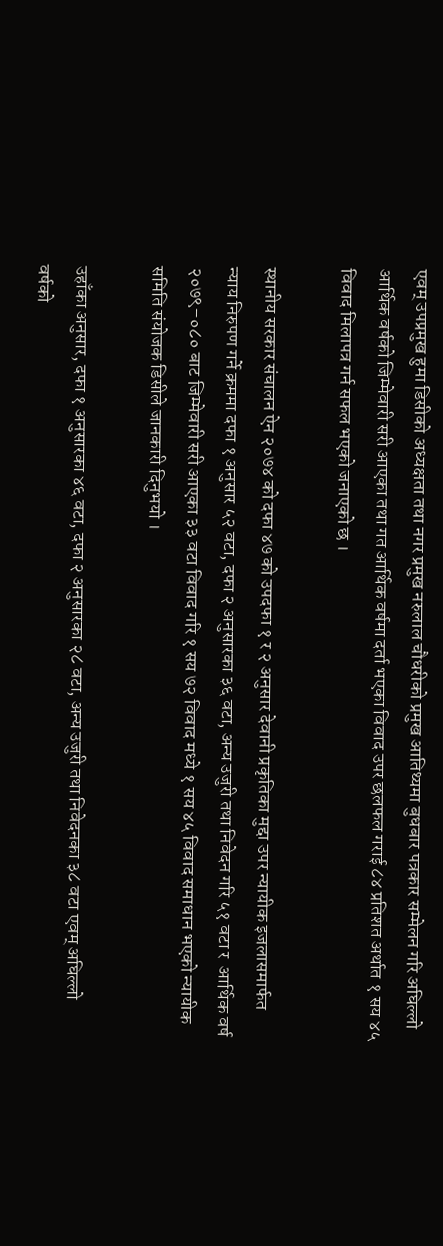एवम् उपप्रमुख हुमा डिसीको अध्यक्षता तथा नगर प्रमुख नरुलाल चौधरीको प्रमुख आतिथ्यमा बुधबार पत्रकार सम्मेलन गरि अघिल्लो आर्थिक वर्षको जिम्मेवारी सरी आएका तथा गत आर्थिक वर्षमा दर्ता भएका विवाद उपर छलफल गराई ८४ प्रतिशत अर्थात १ सय ४५ विवाद मिलापत्र गर्न सफल भएको जनाएको छ ।

स्थानीय सरकार संचालन ऐन २०७४ को दफा ४७ को उपदफा १ र २ अनुसार देवानी प्रकृतिका मुद्दा उपर न्यायीक इजलासमार्फत न्याय निरुपण गर्ने क्रममा दफा १ अनुसार ५२ वटा, दफा २ अनुसारका ३६ वटा, अन्य उजुरी तथा निवेदन गरि ५१ वटा र  आर्थिक वर्ष २०७९–०८० बाट जिम्मेवारी सरी आएका ३३ वटा विवाद गरि १ सय ७२ विवाद मध्ये १ सय ४५ विवाद समाधान भएको न्यायीक समिति संयोजक डिसीले जानकारी दिनुभयो ।

उहाँका अनुसार, दफा १ अनुसारका ४६ वटा, दफा २ अनुसारका २८ वटा, अन्य उजुरी तथा निवेदनका ३८ वटा एवम् अघिल्लो वर्षको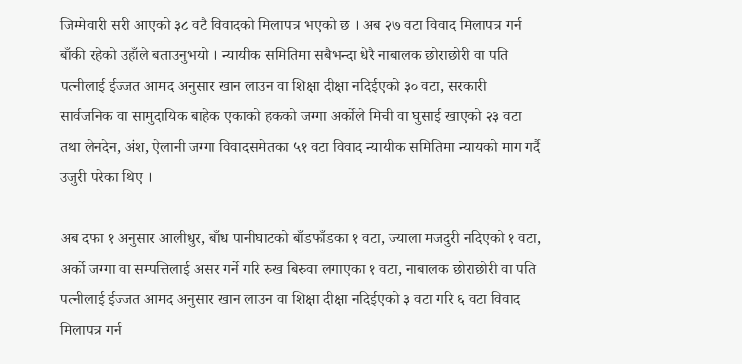जिम्मेवारी सरी आएको ३८ वटै विवादको मिलापत्र भएको छ । अब २७ वटा विवाद मिलापत्र गर्न बाँकी रहेको उहाँले बताउनुभयो । न्यायीक समितिमा सबैभन्दा धेरै नाबालक छोराछोरी वा पति पत्नीलाई ईज्जत आमद अनुसार खान लाउन वा शिक्षा दीक्षा नदिईएको ३० वटा, सरकारी सार्वजनिक वा सामुदायिक बाहेक एकाको हकको जग्गा अर्कोले मिची वा घुसाई खाएको २३ वटा तथा लेनदेन, अंश, ऐलानी जग्गा विवादसमेतका ५१ वटा विवाद न्यायीक समितिमा न्यायको माग गर्दै उजुरी परेका थिए ।

अब दफा १ अनुसार आलीधुर, बाँध पानीघाटको बाँडफाँडका १ वटा, ज्याला मजदुरी नदिएको १ वटा, अर्को जग्गा वा सम्पत्तिलाई असर गर्ने गरि रुख बिरुवा लगाएका १ वटा, नाबालक छोराछोरी वा पति पत्नीलाई ईज्जत आमद अनुसार खान लाउन वा शिक्षा दीक्षा नदिईएको ३ वटा गरि ६ वटा विवाद मिलापत्र गर्न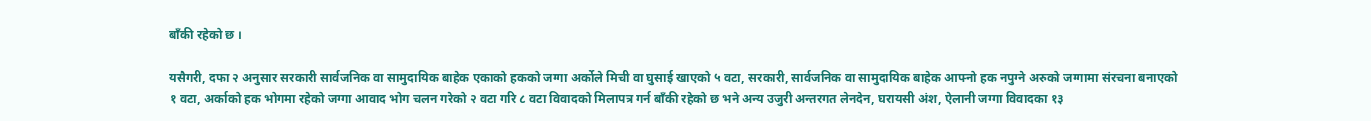बाँकी रहेको छ ।

यसैगरी, दफा २ अनुसार सरकारी सार्वजनिक वा सामुदायिक बाहेक एकाको हकको जग्गा अर्कोले मिची वा घुसाई खाएको ५ वटा, सरकारी, सार्वजनिक वा सामुदायिक बाहेक आफ्नो हक नपुग्ने अरुको जग्गामा संरचना बनाएको १ वटा, अर्काको हक भोगमा रहेको जग्गा आवाद भोग चलन गरेको २ वटा गरि ८ वटा विवादको मिलापत्र गर्न बाँकी रहेको छ भने अन्य उजुरी अन्तरगत लेनदेन, घरायसी अंश, ऐलानी जग्गा विवादका १३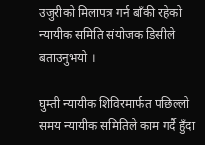उजुरीको मिलापत्र गर्न बाँकी रहेको न्यायीक समिति संयोजक डिसीले बताउनुभयो ।

घुम्ती न्यायीक शिविरमार्फत पछिल्लो समय न्यायीक समितिले काम गर्दै हुँदा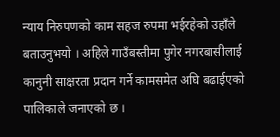न्याय निरुपणको काम सहज रुपमा भईरहेको उहाँले बताउनुभयो । अहिले गाउँबस्तीमा पुगेर नगरबासीलाई कानुनी साक्षरता प्रदान गर्ने कामसमेत अघि बढाईएको पालिकाले जनाएको छ ।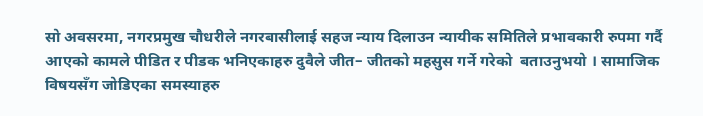सो अवसरमा, नगरप्रमुख चौधरीले नगरबासीलाई सहज न्याय दिलाउन न्यायीक समितिले प्रभावकारी रुपमा गर्दै आएको कामले पीडित र पीडक भनिएकाहरु दुवैले जीत– जीतको महसुस गर्ने गरेको  बताउनुभयो । सामाजिक विषयसँग जोडिएका समस्याहरु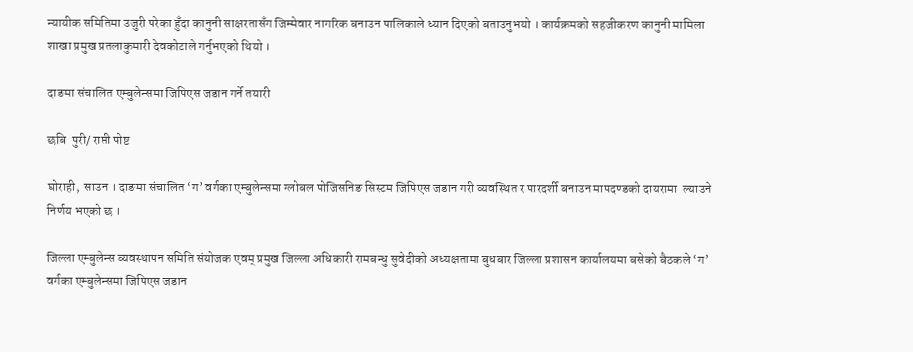न्यायीक समितिमा उजुरी परेका हुँदा कानुनी साक्षरतासँग जिम्मेवार नागरिक बनाउन पालिकाले ध्यान दिएको बताउनुभयो । कार्यक्रमको सहजीकरण कानुनी मामिला शाखा प्रमुख प्रतलाकुमारी देवकोटाले गर्नुभएको थियो ।

दाङमा संचालित एम्बुलेन्समा जिपिएस जडान गर्ने तयारी

छबि  पुरी/ राप्ती पोष्ट

घोराही,  साउन । दाङमा संचालित ‘ग’ वर्गका एम्बुलेन्समा ग्लोबल पोजिसनिङ सिस्टम जिपिएस जडान गरी व्यवस्थित र पारदर्शी बनाउन मापदण्डको दायरामा  ल्याउने निर्णय भएको छ ।

जिल्ला एम्बुलेन्स व्यवस्थापन समिति संयोजक एवम् प्रमुख जिल्ला अधिकारी रामबन्धु सुवेदीको अध्यक्षतामा बुधबार जिल्ला प्रशासन कार्यालयमा बसेको बैठकले ‘ग’ वर्गका एम्बुलेन्समा जिपिएस जडान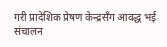गरी प्रादेशिक प्रेषण केन्द्रसँग आवद्ध भई संचालन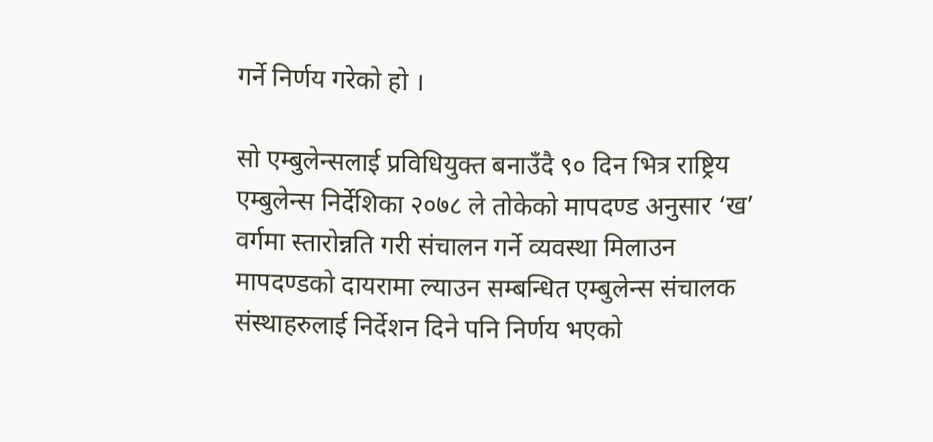गर्ने निर्णय गरेको हो ।

सो एम्बुलेन्सलाई प्रविधियुक्त बनाउँदै ९० दिन भित्र राष्ट्रिय एम्बुलेन्स निर्देशिका २०७८ ले तोकेको मापदण्ड अनुसार ‘ख’ वर्गमा स्तारोन्नति गरी संचालन गर्ने व्यवस्था मिलाउन मापदण्डको दायरामा ल्याउन सम्बन्धित एम्बुलेन्स संचालक संस्थाहरुलाई निर्देशन दिने पनि निर्णय भएको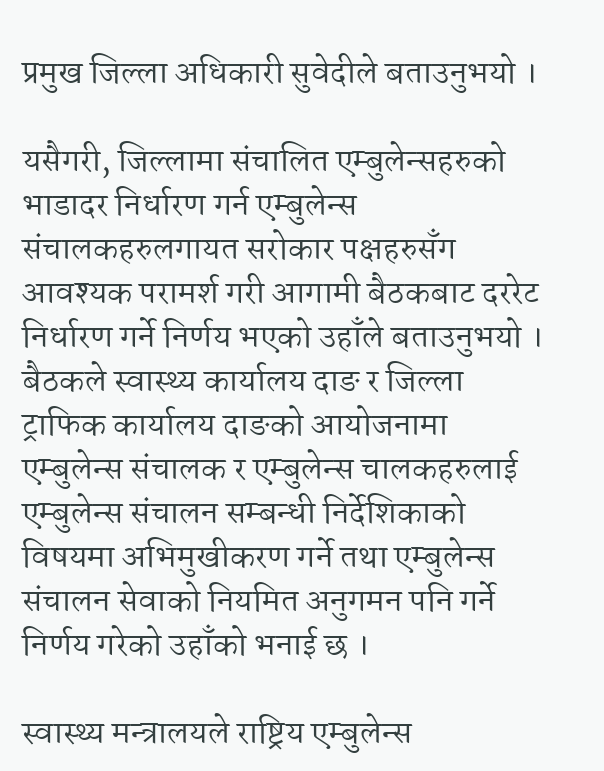प्रमुख जिल्ला अधिकारी सुवेदीले बताउनुभयो ।

यसैगरी, जिल्लामा संचालित एम्बुलेन्सहरुको भाडादर निर्धारण गर्न एम्बुलेन्स संचालकहरुलगायत सरोकार पक्षहरुसँग आवश्यक परामर्श गरी आगामी बैठकबाट दररेट निर्धारण गर्ने निर्णय भएको उहाँले बताउनुभयो ।
बैठकले स्वास्थ्य कार्यालय दाङ र जिल्ला ट्राफिक कार्यालय दाङको आयोजनामा एम्बुलेन्स संचालक र एम्बुलेन्स चालकहरुलाई एम्बुलेन्स संचालन सम्बन्धी निर्देशिकाको विषयमा अभिमुखीकरण गर्ने तथा एम्बुलेन्स संचालन सेवाको नियमित अनुगमन पनि गर्ने निर्णय गरेको उहाँको भनाई छ ।

स्वास्थ्य मन्त्रालयले राष्ट्रिय एम्बुलेन्स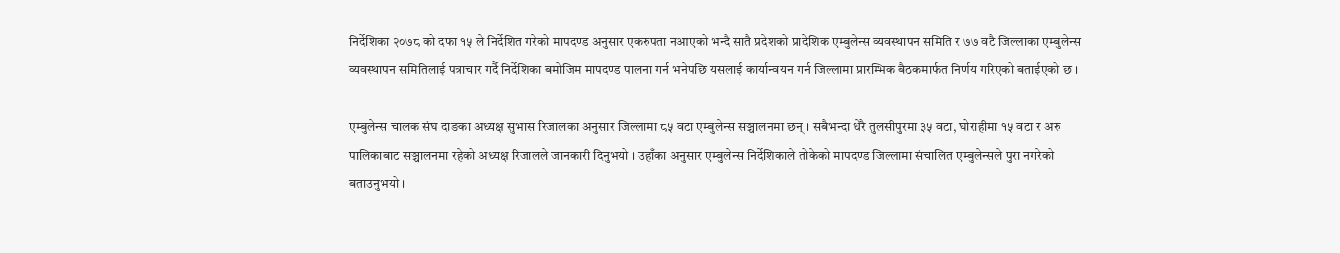निर्देशिका २०७८ को दफा १५ ले निर्देशित गरेको मापदण्ड अनुसार एकरुपता नआएको भन्दै सातै प्रदेशको प्रादेशिक एम्बुलेन्स व्यवस्थापन समिति र ७७ वटै जिल्लाका एम्बुलेन्स व्यवस्थापन समितिलाई पत्राचार गर्दै निर्देशिका बमोजिम मापदण्ड पालना गर्न भनेपछि यसलाई कार्यान्वयन गर्न जिल्लामा प्रारम्भिक बैठकमार्फत निर्णय गरिएको बताईएको छ ।

एम्बुलेन्स चालक संघ दाङका अध्यक्ष सुभास रिजालका अनुसार जिल्लामा ८५ वटा एम्बुलेन्स सञ्चालनमा छन् । सबैभन्दा धेरै तुलसीपुरमा ३५ वटा, घोराहीमा १५ वटा र अरु पालिकाबाट सञ्चालनमा रहेको अध्यक्ष रिजालले जानकारी दिनुभयो । उहाँका अनुसार एम्बुलेन्स निर्देशिकाले तोकेको मापदण्ड जिल्लामा संचालित एम्बुलेन्सले पुरा नगरेको बताउनुभयो ।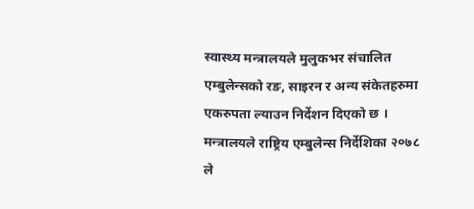स्वास्थ्य मन्त्रालयले मुलुकभर संचालित एम्बुलेन्सको रङ, साइरन र अन्य संकेतहरुमा एकरुपता ल्याउन निर्देशन दिएको छ । मन्त्रालयले राष्ट्रिय एम्बुलेन्स निर्देशिका २०७८ ले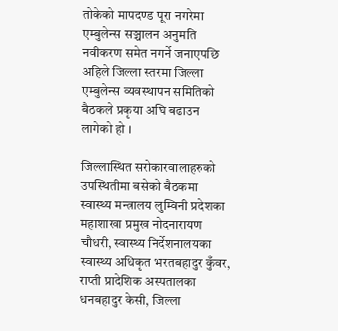तोकेको मापदण्ड पूरा नगरेमा एम्बुलेन्स सञ्चालन अनुमति नवीकरण समेत नगर्ने जनाएपछि अहिले जिल्ला स्तरमा जिल्ला एम्बुलेन्स व्यवस्थापन समितिको बैठकले प्रकृया अघि बढाउन लागेको हो ।

जिल्लास्थित सरोकारवालाहरुको उपस्थितीमा बसेको बैठकमा स्वास्थ्य मन्त्रालय लुम्विनी प्रदेशका महाशाखा प्रमुख नोदनारायण चौधरी, स्वास्थ्य निर्देशनालयका स्वास्थ्य अधिकृत भरतबहादुर कुँवर, राप्ती प्रादेशिक अस्पतालका धनबहादुर केसी, जिल्ला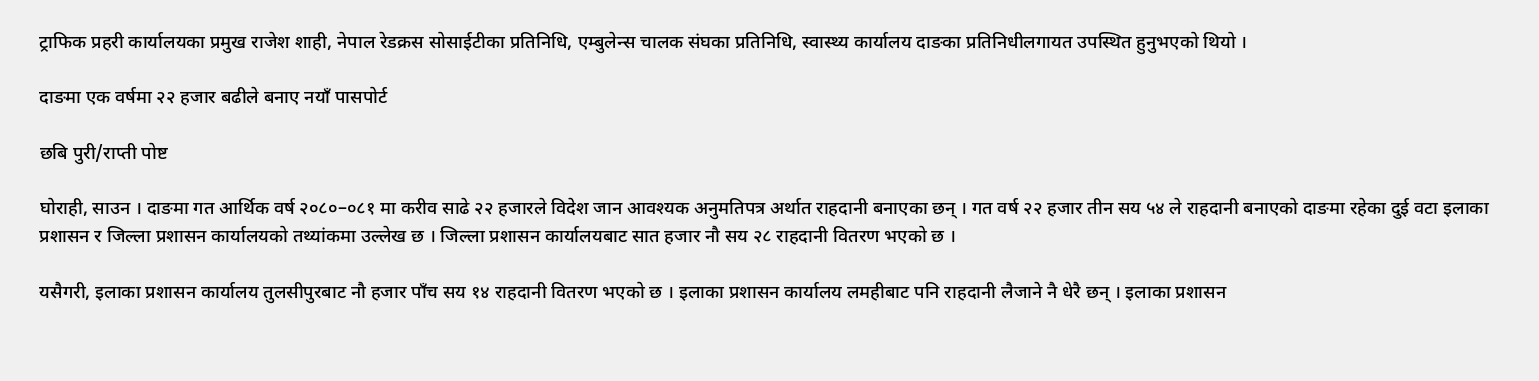ट्राफिक प्रहरी कार्यालयका प्रमुख राजेश शाही, नेपाल रेडक्रस सोसाईटीका प्रतिनिधि, एम्बुलेन्स चालक संघका प्रतिनिधि, स्वास्थ्य कार्यालय दाङका प्रतिनिधीलगायत उपस्थित हुनुभएको थियो ।

दाङमा एक वर्षमा २२ हजार बढीले बनाए नयाँ पासपोर्ट

छबि पुरी/राप्ती पोष्ट

घोराही, साउन । दाङमा गत आर्थिक वर्ष २०८०–०८१ मा करीव साढे २२ हजारले विदेश जान आवश्यक अनुमतिपत्र अर्थात राहदानी बनाएका छन् । गत वर्ष २२ हजार तीन सय ५४ ले राहदानी बनाएको दाङमा रहेका दुई वटा इलाका प्रशासन र जिल्ला प्रशासन कार्यालयको तथ्यांकमा उल्लेख छ । जिल्ला प्रशासन कार्यालयबाट सात हजार नौ सय २८ राहदानी वितरण भएको छ ।

यसैगरी, इलाका प्रशासन कार्यालय तुलसीपुरबाट नौ हजार पाँच सय १४ राहदानी वितरण भएको छ । इलाका प्रशासन कार्यालय लमहीबाट पनि राहदानी लैजाने नै धेरै छन् । इलाका प्रशासन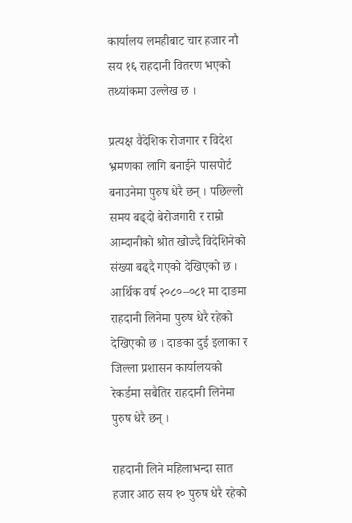कार्यालय लमहीबाट चार हजार नौ सय १६ राहदानी वितरण भएको तथ्यांकमा उल्लेख छ ।

प्रत्यक्ष वैदेशिक रोजगार र विदेश भ्रमणका लागि बनाईने पासपोर्ट बनाउनेमा पुरुष धेरै छन् । पछिल्लो समय बढ्दो बेरोजगारी र राम्रो आम्दानीको श्रोत खोज्दै विदेशिनेको संख्या बढ्दै गएको देखिएको छ । आर्थिक वर्ष २०८०–०८१ मा दाङमा राहदानी लिनेमा पुरुष धेरै रहेको देखिएको छ । दाङका दुई इलाका र जिल्ला प्रशासन कार्यालयको रेकर्डमा सबैतिर राहदानी लिनेमा पुरुष धेरै छन् ।

राहदानी लिने महिलाभन्दा सात हजार आठ सय १० पुरुष धेरै रहेको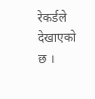रेकर्डले देखाएको छ ।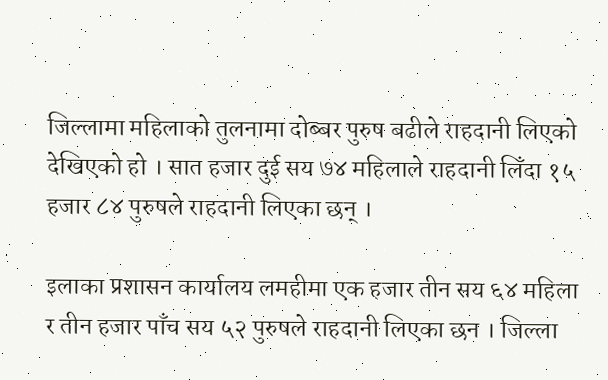जिल्लामा महिलाको तुलनामा दोब्बर पुरुष बढीले राहदानी लिएको देखिएको हो । सात हजार दुई सय ७४ महिलाले राहदानी लिँदा १५ हजार ८४ पुरुषले राहदानी लिएका छन् ।

इलाका प्रशासन कार्यालय लमहीमा एक हजार तीन सय ६४ महिला र तीन हजार पाँच सय ५२ पुरुषले राहदानी लिएका छन । जिल्ला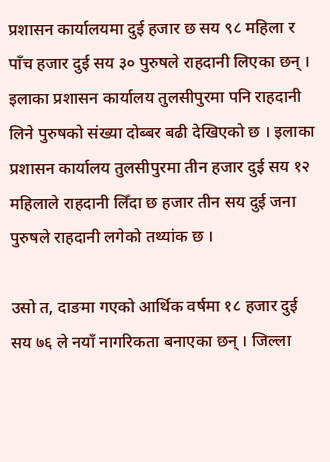प्रशासन कार्यालयमा दुई हजार छ सय ९८ महिला र पाँच हजार दुई सय ३० पुरुषले राहदानी लिएका छन् ।
इलाका प्रशासन कार्यालय तुलसीपुरमा पनि राहदानी लिने पुरुषको संख्या दोब्बर बढी देखिएको छ । इलाका प्रशासन कार्यालय तुलसीपुरमा तीन हजार दुई सय १२ महिलाले राहदानी लिँदा छ हजार तीन सय दुई जना पुरुषले राहदानी लगेको तथ्यांक छ ।

उसो त, दाङमा गएको आर्थिक वर्षमा १८ हजार दुई सय ७६ ले नयाँ नागरिकता बनाएका छन् । जिल्ला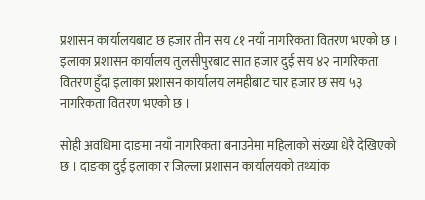प्रशासन कार्यालयबाट छ हजार तीन सय ८१ नयाँ नागरिकता वितरण भएको छ । इलाका प्रशासन कार्यालय तुलसीपुरबाट सात हजार दुई सय ४२ नागरिकता वितरण हुँदा इलाका प्रशासन कार्यालय लमहीबाट चार हजार छ सय ५३ नागरिकता वितरण भएको छ ।

सोही अवधिमा दाङमा नयाँ नागरिकता बनाउनेमा महिलाको संख्या धेरै देखिएको छ । दाङका दुई इलाका र जिल्ला प्रशासन कार्यालयको तथ्यांक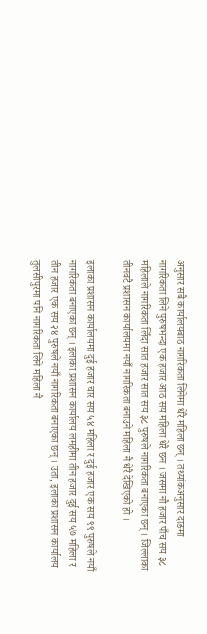अनुसार सबै कार्यालयबाठ नागरिकता लिनेमा धेरै महिला छन् । तथ्यांकअनुसार दाङमा नागरिकता लिने पुरुषभन्दा एक हजार आठ सय महिला धेरै छन । जसमा नौ हजार पाँच सय ३८ महिलाले नागरिकता लिँदा सात हजार सात सय ३८ पुरुषले नागरिकता बनाएका छन् । जिल्लाका तीनवटै प्रशासन कार्यालयमा नयाँ नागरिकता बनाउने महिला नै धेरै देखिएको हो ।

इलाका प्रशासन कार्यालयमा दुई हजार चार सय ५४ महिला र दुई हजार एक सय ९९ पुरुषले नयाँ नागरिकता बनाएका छन् । इलाका प्रशासन कार्यालय लमहीमा तीन हजार दुई सय ५७ महिला र तीन हजार एक सय २४ पुरुषले नयाँ नागरिकता बनाएका छन् । उता, इलाका प्रशासन कार्यालय तुलसीपुरमा पनि नागरिकता लिने महिला नै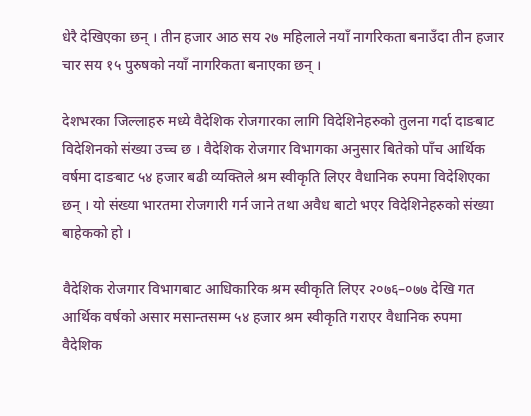धेरै देखिएका छन् । तीन हजार आठ सय २७ महिलाले नयाँ नागरिकता बनाउँदा तीन हजार चार सय १५ पुरुषको नयाँ नागरिकता बनाएका छन् ।

देशभरका जिल्लाहरु मध्ये वैदेशिक रोजगारका लागि विदेशिनेहरुको तुलना गर्दा दाङबाट विदेशिनको संख्या उच्च छ । वैदेशिक रोजगार विभागका अनुसार बितेको पाँच आर्थिक वर्षमा दाङबाट ५४ हजार बढी व्यक्तिले श्रम स्वीकृति लिएर वैधानिक रुपमा विदेशिएका छन् । यो संख्या भारतमा रोजगारी गर्न जाने तथा अवैध बाटो भएर विदेशिनेहरुको संख्या बाहेकको हो ।

वैदेशिक रोजगार विभागबाट आधिकारिक श्रम स्वीकृति लिएर २०७६–०७७ देखि गत आर्थिक वर्षको असार मसान्तसम्म ५४ हजार श्रम स्वीकृति गराएर वैधानिक रुपमा वैदेशिक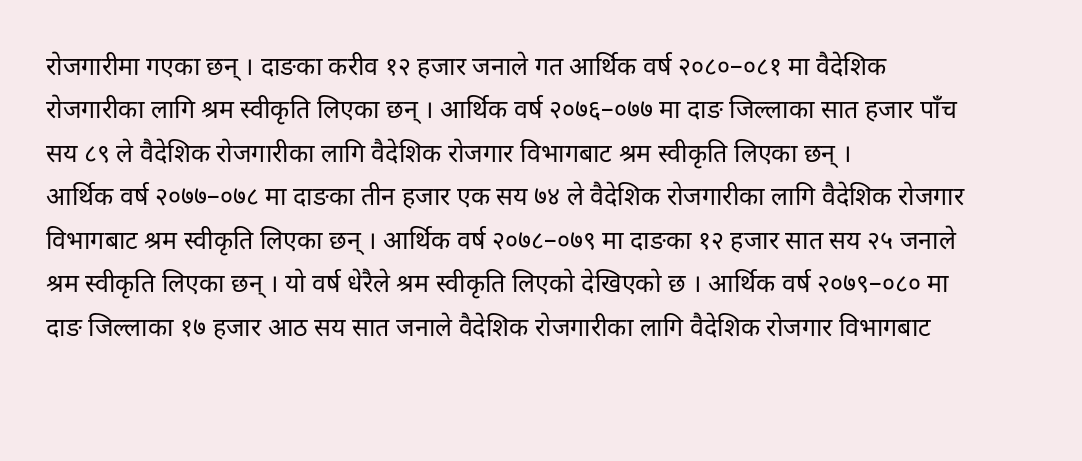रोजगारीमा गएका छन् । दाङका करीव १२ हजार जनाले गत आर्थिक वर्ष २०८०–०८१ मा वैदेशिक रोजगारीका लागि श्रम स्वीकृति लिएका छन् । आर्थिक वर्ष २०७६–०७७ मा दाङ जिल्लाका सात हजार पाँच सय ८९ ले वैदेशिक रोजगारीका लागि वैदेशिक रोजगार विभागबाट श्रम स्वीकृति लिएका छन् ।
आर्थिक वर्ष २०७७–०७८ मा दाङका तीन हजार एक सय ७४ ले वैदेशिक रोजगारीका लागि वैदेशिक रोजगार विभागबाट श्रम स्वीकृति लिएका छन् । आर्थिक वर्ष २०७८–०७९ मा दाङका १२ हजार सात सय २५ जनाले श्रम स्वीकृति लिएका छन् । यो वर्ष धेरैले श्रम स्वीकृति लिएको देखिएको छ । आर्थिक वर्ष २०७९–०८० मा दाङ जिल्लाका १७ हजार आठ सय सात जनाले वैदेशिक रोजगारीका लागि वैदेशिक रोजगार विभागबाट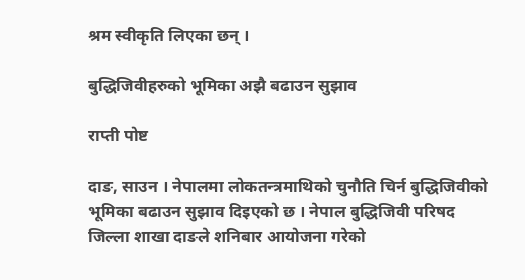श्रम स्वीकृति लिएका छन् ।

बुद्धिजिवीहरुको भूमिका अझै बढाउन सुझाव

राप्ती पोष्ट

दाङ, साउन । नेपालमा लोकतन्त्रमाथिको चुनौति चिर्न बुद्धिजिवीको भूमिका बढाउन सुझाव दिइएको छ । नेपाल बुद्धिजिवी परिषद जिल्ला शाखा दाङले शनिबार आयोजना गरेको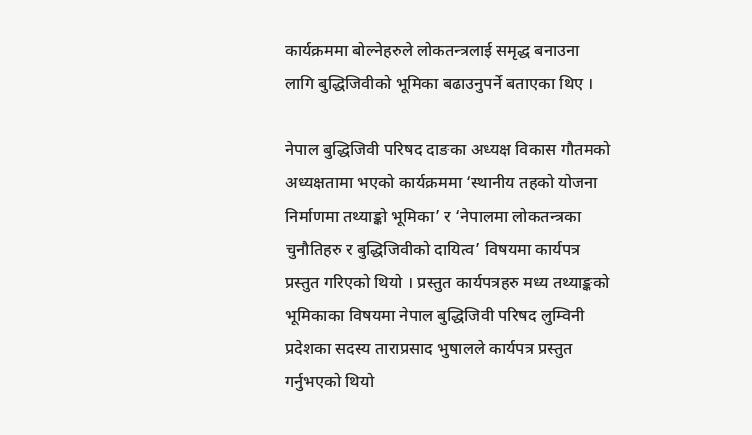कार्यक्रममा बोल्नेहरुले लोकतन्त्रलाई समृद्ध बनाउना लागि बुद्धिजिवीको भूमिका बढाउनुपर्ने बताएका थिए ।

नेपाल बुद्धिजिवी परिषद दाङका अध्यक्ष विकास गौतमको अध्यक्षतामा भएको कार्यक्रममा ‘स्थानीय तहको योजना निर्माणमा तथ्याङ्को भूमिका’ र ‘नेपालमा लोकतन्त्रका चुनौतिहरु र बुद्धिजिवीको दायित्व’ विषयमा कार्यपत्र प्रस्तुत गरिएको थियो । प्रस्तुत कार्यपत्रहरु मध्य तथ्याङ्कको भूमिकाका विषयमा नेपाल बुद्धिजिवी परिषद लुम्विनी प्रदेशका सदस्य ताराप्रसाद भुषालले कार्यपत्र प्रस्तुत गर्नुभएको थियो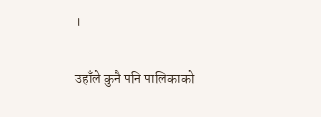।

उहाँले कुनै पनि पालिकाको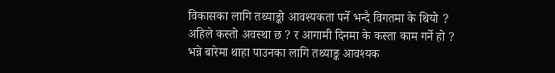विकासका लागि तथ्याङ्को आवश्यकता पर्ने भन्दै विगतमा के थियो ? अहिले कस्तो अवस्था छ ? र आगामी दिनमा के कस्ता काम गर्ने हो ? भन्ने बारेमा थाहा पाउनका लागि तथ्याङ्क आवश्यक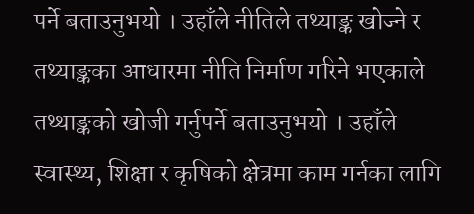पर्ने बताउनुभयो । उहाँले नीतिले तथ्याङ्क खोज्ने र तथ्याङ्कका आधारमा नीति निर्माण गरिने भएकाले तथ्थाङ्कको खोजी गर्नुपर्ने बताउनुभयो । उहाँले स्वास्थ्य, शिक्षा र कृषिको क्षेत्रमा काम गर्नका लागि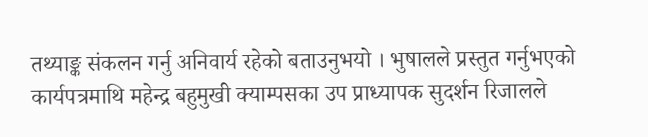तथ्याङ्क संकलन गर्नु अनिवार्य रहेको बताउनुभयो । भुषालले प्रस्तुत गर्नुभएको कार्यपत्रमाथि महेन्द्र बहुमुखी क्याम्पसका उप प्राध्यापक सुदर्शन रिजालले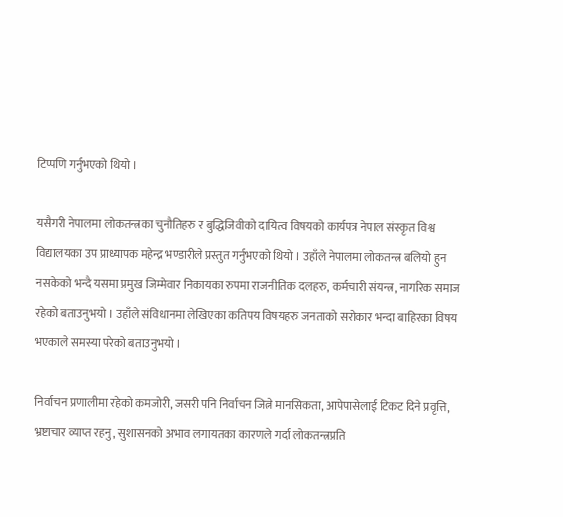टिप्पणि गर्नुभएको थियो ।

यसैगरी नेपालमा लोकतन्त्रका चुनौतिहरु र बुद्धिजिवीको दायित्व विषयको कार्यपत्र नेपाल संस्कृत विश्व विद्यालयका उप प्राध्यापक महेन्द्र भण्डारीले प्रस्तुत गर्नुभएको थियो । उहाँले नेपालमा लोकतन्त्र बलियो हुन नसकेको भन्दै यसमा प्रमुख जिम्मेवार निकायका रुपमा राजनीतिक दलहरु, कर्मचारी संयन्त्र, नागरिक समाज रहेको बताउनुभयो । उहाँले संविधानमा लेखिएका कतिपय विषयहरु जनताको सरोकार भन्दा बाहिरका विषय भएकाले समस्या परेको बताउनुभयो ।

निर्वाचन प्रणालीमा रहेको कमजोरी, जसरी पनि निर्वाचन जित्ने मानसिकता, आपेपासेलाई टिकट दिने प्रवृत्ति, भ्रष्टाचार व्याप्त रहनु, सुशासनको अभाव लगायतका कारणले गर्दा लोकतन्त्रप्रति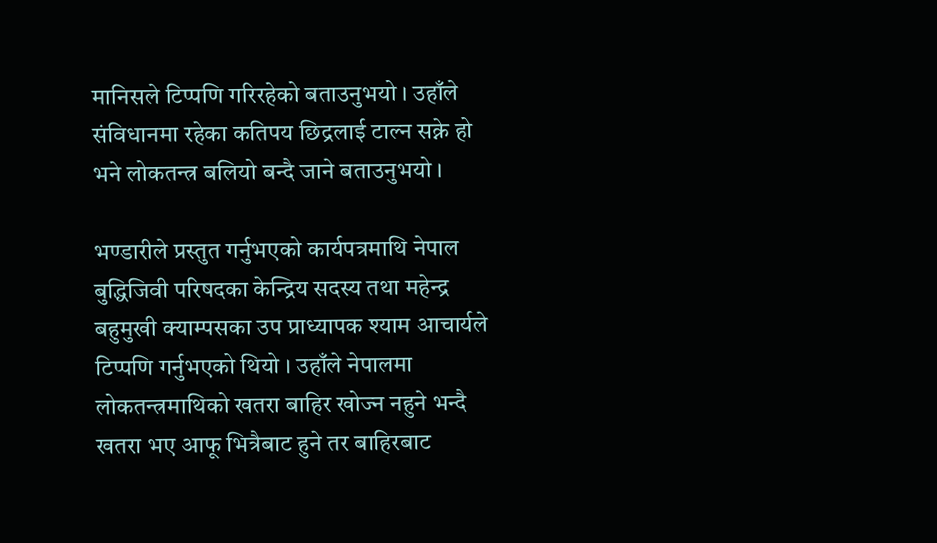मानिसले टिप्पणि गरिरहेको बताउनुभयो । उहाँले संविधानमा रहेका कतिपय छिद्रलाई टाल्न सक्ने हो भने लोकतन्त्र बलियो बन्दै जाने बताउनुभयो ।

भण्डारीले प्रस्तुत गर्नुभएको कार्यपत्रमाथि नेपाल बुद्धिजिवी परिषदका केन्द्रिय सदस्य तथा महेन्द्र बहुमुखी क्याम्पसका उप प्राध्यापक श्याम आचार्यले टिप्पणि गर्नुभएको थियो । उहाँले नेपालमा लोकतन्त्रमाथिको खतरा बाहिर खोज्न नहुने भन्दै खतरा भए आफू भित्रैबाट हुने तर बाहिरबाट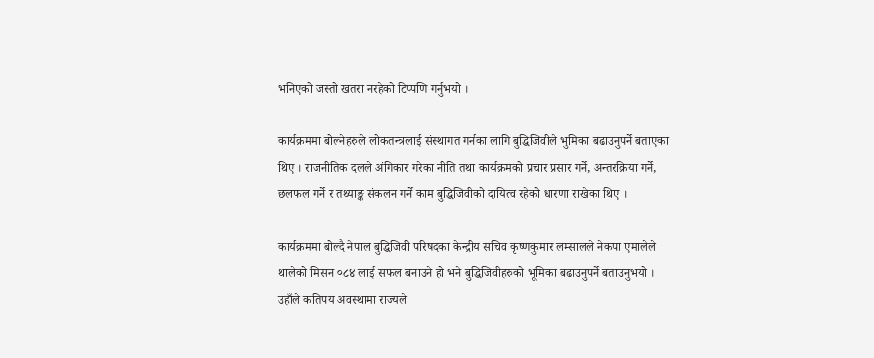भनिएको जस्तो खतरा नरहेको टिप्पणि गर्नुभयो ।

कार्यक्रममा बोल्नेहरुले लोकतन्त्रलाई संस्थागत गर्नका लागि बुद्धिजिवीले भुमिका बढाउनुपर्ने बताएका थिए । राजनीतिक दलले अंगिकार गरेका नीति तथा कार्यक्रमको प्रचार प्रसार गर्ने, अन्तरक्रिया गर्ने, छलफल गर्ने र तथ्याङ्क संकलन गर्ने काम बुद्धिजिवीको दायित्व रहेको धारणा राखेका थिए ।

कार्यक्रममा बोल्दै नेपाल बुद्धिजिवी परिषदका केन्द्रीय सचिव कृष्णकुमार लम्सालले नेकपा एमालेले थालेको मिसन ०८४ लाई सफल बनाउने हो भने बुद्धिजिवीहरुको भूमिका बढाउनुपर्ने बताउनुभयो । उहाँले कतिपय अवस्थामा राज्यले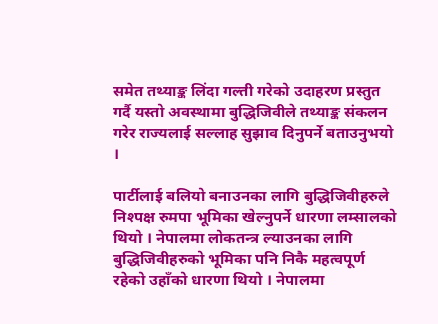समेत तथ्याङ्क लिंदा गल्ती गरेको उदाहरण प्रस्तुत गर्दै यस्तो अवस्थामा बुद्धिजिवीले तथ्याङ्क संकलन गरेर राज्यलाई सल्लाह सुझाव दिनुपर्ने बताउनुभयो ।

पार्टीलाई बलियो बनाउनका लागि बुद्धिजिवीहरुले निश्पक्ष रुमपा भूमिका खेल्नुपर्ने धारणा लम्सालको थियो । नेपालमा लोकतन्त्र ल्याउनका लागि बुद्धिजिवीहरुको भूमिका पनि निकै महत्वपूर्ण रहेको उहाँको धारणा थियो । नेपालमा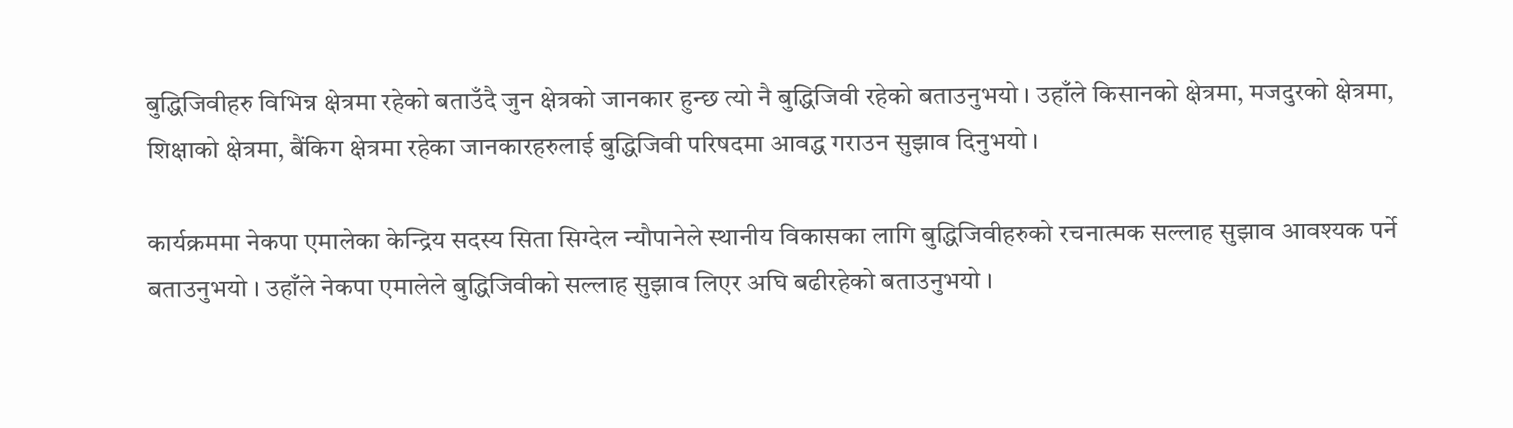बुद्धिजिवीहरु विभिन्न क्षेत्रमा रहेको बताउँदै जुन क्षेत्रको जानकार हुन्छ त्यो नै बुद्धिजिवी रहेको बताउनुभयो । उहाँले किसानको क्षेत्रमा, मजदुरको क्षेत्रमा, शिक्षाको क्षेत्रमा, बैंकिग क्षेत्रमा रहेका जानकारहरुलाई बुद्धिजिवी परिषदमा आवद्ध गराउन सुझाव दिनुभयो ।

कार्यक्रममा नेकपा एमालेका केन्द्रिय सदस्य सिता सिग्देल न्यौपानेले स्थानीय विकासका लागि बुद्धिजिवीहरुको रचनात्मक सल्लाह सुझाव आवश्यक पर्ने बताउनुभयो । उहाँले नेकपा एमालेले बुद्धिजिवीको सल्लाह सुझाव लिएर अघि बढीरहेको बताउनुभयो ।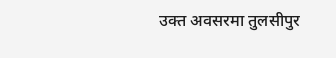उक्त अवसरमा तुलसीपुर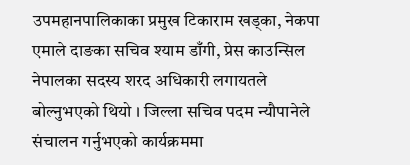उपमहानपालिकाका प्रमुख टिकाराम खड्का, नेकपा एमाले दाङका सचिव श्याम डाँगी, प्रेस काउन्सिल नेपालका सदस्य शरद अधिकारी लगायतले बोल्नुभएको थियो । जिल्ला सचिव पदम न्यौपानेले संचालन गर्नुभएको कार्यक्रममा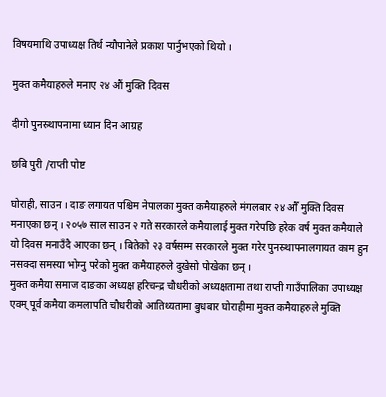विषयमाथि उपाध्यक्ष तिर्थ न्यौपानेले प्रकाश पार्नुभएको थियो ।

मुक्त कमैयाहरुले मनाए २४ औं मुक्ति दिवस

दीगो पुनस्र्थापनामा ध्यान दिन आग्रह

छबि पुरी /राप्ती पोष्ट

घोराही, साउन । दाङ लगायत पश्चिम नेपालका मुक्त कमैयाहरुले मंगलबार २४ औँ मुक्ति दिवस मनाएका छन् । २०५७ साल साउन २ गते सरकारले कमैयालाई मुक्त गरेपछि हरेक वर्ष मुक्त कमैयाले यो दिवस मनाउँदै आएका छन् । बितेको २३ वर्षसम्म सरकारले मुक्त गरेर पुनस्र्थापनालगायत काम हुन नसक्दा समस्या भोग्नु परेको मुक्त कमैयाहरुले दुखेसो पोखेका छन् ।
मुक्त कमैया समाज दाङका अध्यक्ष हरिचन्द्र चौधरीको अध्यक्षतामा तथा राप्ती गाउँपालिका उपाध्यक्ष एवम् पूर्व कमैया कमलापति चौधरीको आतिथ्यतामा बुधबार घोराहीमा मुक्त कमैयाहरुले मुक्ति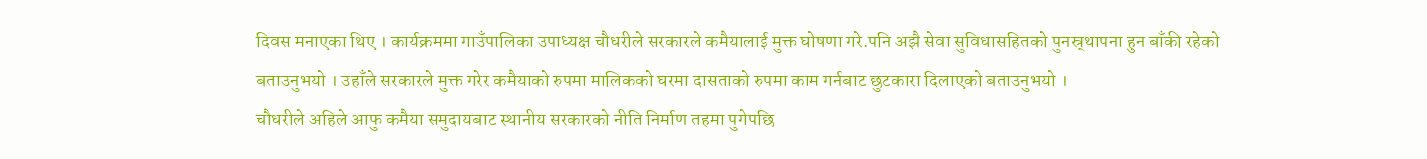दिवस मनाएका थिए । कार्यक्रममा गाउँपालिका उपाध्यक्ष चौधरीले सरकारले कमैयालाई मुक्त घोषणा गरे.पनि अझै सेवा सुविधासहितको पुनस्र्थापना हुन बाँकी रहेको बताउनुभयो । उहाँले सरकारले मुक्त गरेर कमैयाको रुपमा मालिकको घरमा दासताको रुपमा काम गर्नबाट छुटकारा दिलाएको बताउनुभयो ।
चौधरीले अहिले आफु कमैया समुदायबाट स्थानीय सरकारको नीति निर्माण तहमा पुगेपछि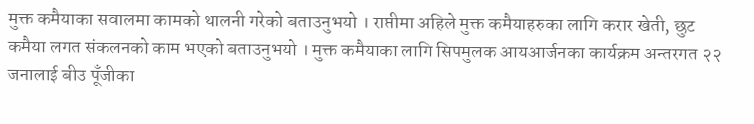मुक्त कमैयाका सवालमा कामको थालनी गरेको बताउनुभयो । राप्तीमा अहिले मुक्त कमैयाहरुका लागि करार खेती, छुट कमैया लगत संकलनको काम भएको बताउनुभयो । मुक्त कमैयाका लागि सिपमुलक आयआर्जनका कार्यक्रम अन्तरगत २२ जनालाई बीउ पूँजीका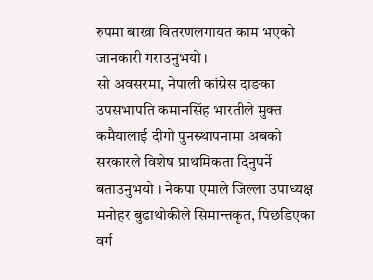रुपमा बाख्रा वितरणलगायत काम भएको जानकारी गराउनुभयो ।
सो अवसरमा, नेपाली कांग्रेस दाङका उपसभापति कमानसिंह भारतीले मुक्त कमैयालाई दीगो पुनस्र्थापनामा अबको सरकारले विशेष प्राथमिकता दिनुपर्ने बताउनुभयो । नेकपा एमाले जिल्ला उपाध्यक्ष मनोहर बुढाथोकीले सिमान्तकृत, पिछडिएका वर्ग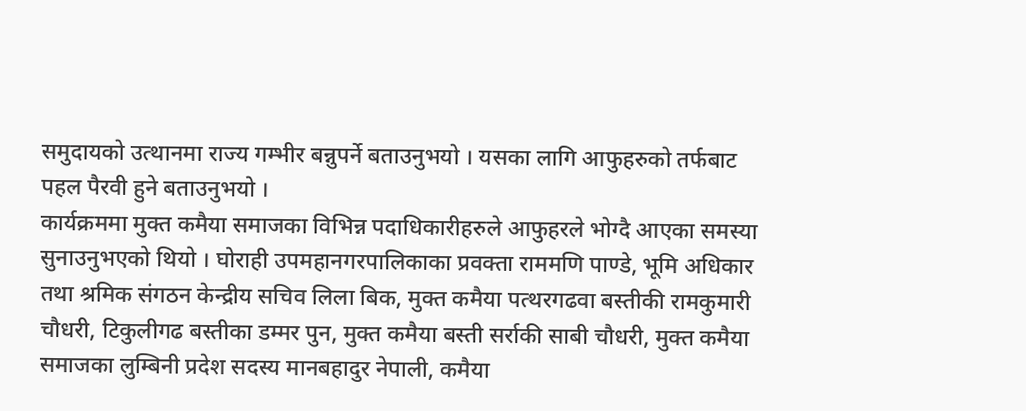समुदायको उत्थानमा राज्य गम्भीर बन्नुपर्ने बताउनुभयो । यसका लागि आफुहरुको तर्फबाट पहल पैरवी हुने बताउनुभयो ।
कार्यक्रममा मुक्त कमैया समाजका विभिन्न पदाधिकारीहरुले आफुहरले भोग्दै आएका समस्या सुनाउनुभएको थियो । घोराही उपमहानगरपालिकाका प्रवक्ता राममणि पाण्डे, भूमि अधिकार तथा श्रमिक संगठन केन्द्रीय सचिव लिला बिक, मुक्त कमैया पत्थरगढवा बस्तीकी रामकुमारी चौधरी, टिकुलीगढ बस्तीका डम्मर पुन, मुक्त कमैया बस्ती सर्राकी साबी चौधरी, मुक्त कमैया समाजका लुम्बिनी प्रदेश सदस्य मानबहादुर नेपाली, कमैया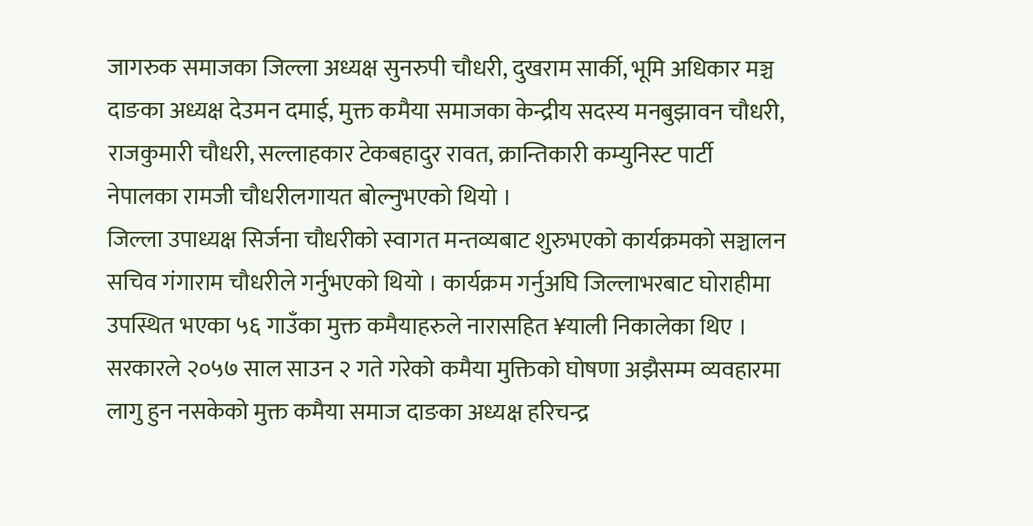जागरुक समाजका जिल्ला अध्यक्ष सुनरुपी चौधरी, दुखराम सार्की, भूमि अधिकार मञ्च दाङका अध्यक्ष देउमन दमाई, मुक्त कमैया समाजका केन्द्रीय सदस्य मनबुझावन चौधरी, राजकुमारी चौधरी, सल्लाहकार टेकबहादुर रावत, क्रान्तिकारी कम्युनिस्ट पार्टी नेपालका रामजी चौधरीलगायत बोल्नुभएको थियो ।
जिल्ला उपाध्यक्ष सिर्जना चौधरीको स्वागत मन्तव्यबाट शुरुभएको कार्यक्रमको सञ्चालन सचिव गंगाराम चौधरीले गर्नुभएको थियो । कार्यक्रम गर्नुअघि जिल्लाभरबाट घोराहीमा उपस्थित भएका ५६ गाउँका मुक्त कमैयाहरुले नारासहित ¥याली निकालेका थिए । सरकारले २०५७ साल साउन २ गते गरेको कमैया मुक्तिको घोषणा अझैसम्म व्यवहारमा लागु हुन नसकेको मुक्त कमैया समाज दाङका अध्यक्ष हरिचन्द्र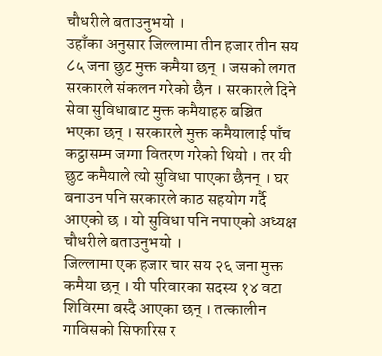चौधरीले बताउनुभयो ।
उहाँका अनुसार जिल्लामा तीन हजार तीन सय ८५ जना छुट मुक्त कमैया छन् । जसको लगत सरकारले संकलन गरेको छैन । सरकारले दिने सेवा सुविधाबाट मुक्त कमैयाहरु बञ्चित भएका छन् । सरकारले मुक्त कमैयालाई पाँच कट्ठासम्म जग्गा वितरण गरेको थियो । तर यी छुट कमैयाले त्यो सुविधा पाएका छैनन् । घर बनाउन पनि सरकारले काठ सहयोग गर्दै आएको छ । यो सुविधा पनि नपाएको अध्यक्ष चौधरीले बताउनुभयो ।
जिल्लामा एक हजार चार सय २६ जना मुक्त कमैया छन् । यी परिवारका सदस्य १४ वटा शिविरमा बस्दै आएका छन् । तत्कालीन गाविसको सिफारिस र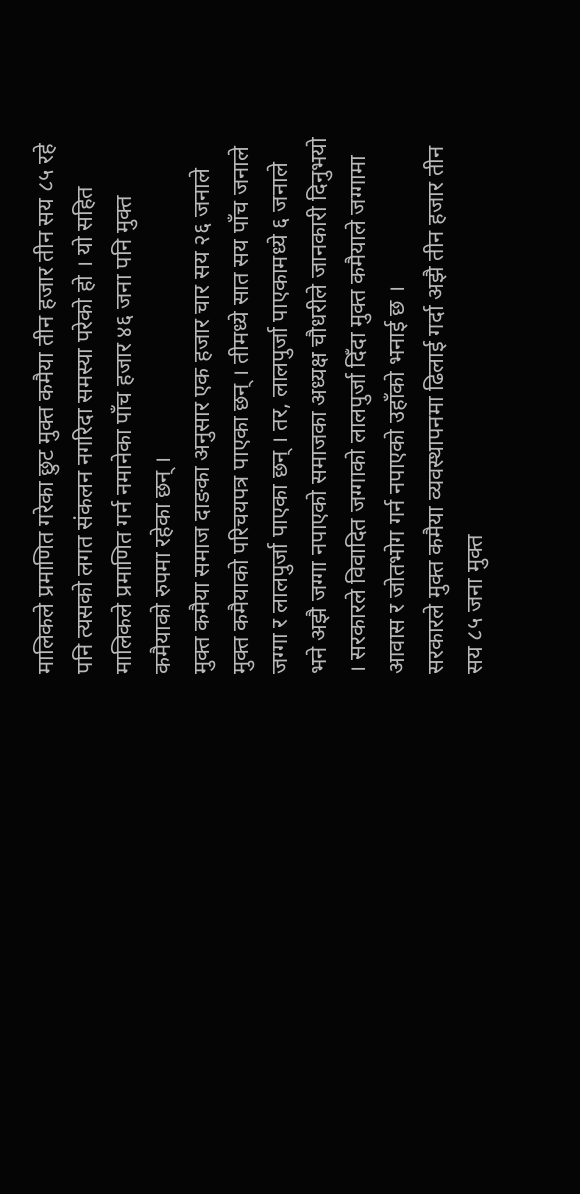मालिकले प्रमाणित गरेका छुट मुक्त कमैया तीन हजार तीन सय ८५ रहे पनि त्यसको लगत संकलन नगरिदा समस्या परेको हो । यो सहित मालिकले प्रमाणित गर्न नमानेका पाँच हजार ४६ जना पनि मुक्त कमैयाको रुपमा रहेका छन् ।
मुक्त कमैया समाज दाङका अनुसार एक हजार चार सय २६ जनाले मुक्त कमैयाको परिचयपत्र पाएका छन् । तीमध्ये सात सय पाँच जनाले जग्गा र लालपुर्जा पाएका छन् । तर, लालपुर्जा पाएकामध्ये ६ जनाले भने अझै जग्गा नपाएको समाजका अध्यक्ष चौधरीले जानकारी दिनुभयो । सरकारले विवादित जग्गाको लालपुर्जा दिँदा मुक्त कमैयाले जग्गामा आवास र जोतभोग गर्न नपाएको उहाँको भनाई छ ।
सरकारले मुक्त कमैया व्यवस्थापनमा ढिलाई गर्दा अझै तीन हजार तीन सय ८५ जना मुक्त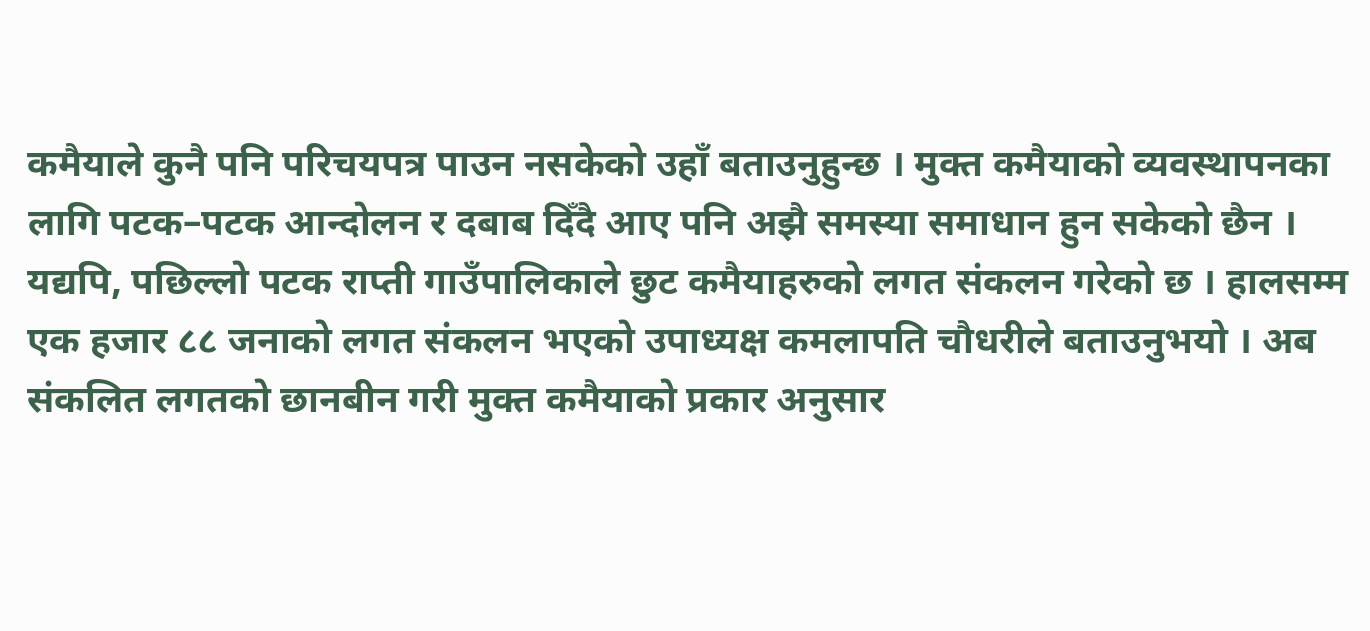कमैयाले कुनै पनि परिचयपत्र पाउन नसकेको उहाँ बताउनुहुन्छ । मुक्त कमैयाको व्यवस्थापनका लागि पटक–पटक आन्दोलन र दबाब दिँदै आए पनि अझै समस्या समाधान हुन सकेको छैन ।
यद्यपि, पछिल्लो पटक राप्ती गाउँपालिकाले छुट कमैयाहरुको लगत संकलन गरेको छ । हालसम्म एक हजार ८८ जनाको लगत संकलन भएको उपाध्यक्ष कमलापति चौधरीले बताउनुभयो । अब संकलित लगतको छानबीन गरी मुक्त कमैयाको प्रकार अनुसार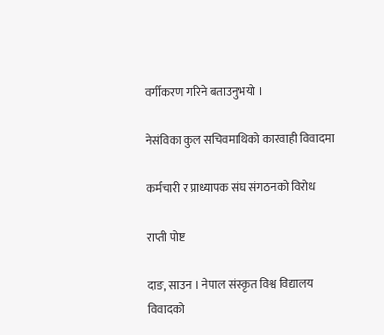वर्गीकरण गरिने बताउनुभयो ।

नेसंविका कुल सचिवमाथिको कारवाही विवादमा

कर्मचारी र प्राध्यापक संघ संगठनको विरोध

राप्ती पोष्ट

दाङ, साउन । नेपाल संस्कृत विश्व विद्यालय विवादको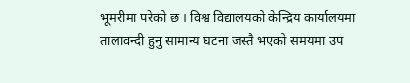भूमरीमा परेको छ । विश्व विद्यालयको केन्द्रिय कार्यालयमा तालावन्दी हुनु सामान्य घटना जस्तै भएको समयमा उप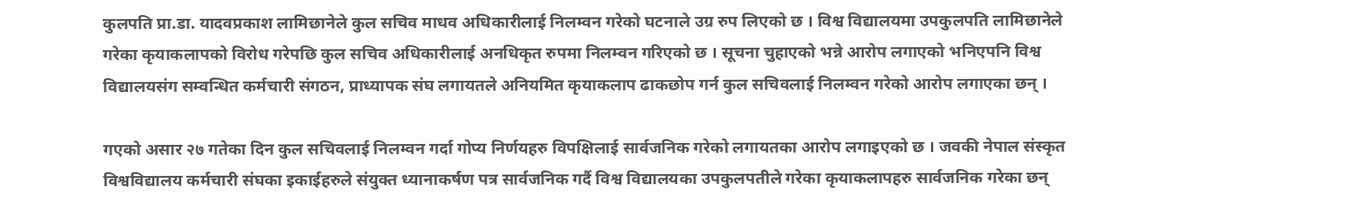कुलपति प्रा.डा. यादवप्रकाश लामिछानेले कुल सचिव माधव अधिकारीलाई निलम्वन गरेको घटनाले उग्र रुप लिएको छ । विश्व विद्यालयमा उपकुलपति लामिछानेले गरेका कृयाकलापको विरोध गरेपछि कुल सचिव अधिकारीलाई अनधिकृत रुपमा निलम्वन गरिएको छ । सूचना चुहाएको भन्ने आरोप लगाएको भनिएपनि विश्व विद्यालयसंग सम्वन्धित कर्मचारी संगठन, प्राध्यापक संघ लगायतले अनियमित कृयाकलाप ढाकछोप गर्न कुल सचिवलाई निलम्वन गरेको आरोप लगाएका छन् ।

गएको असार २७ गतेका दिन कुल सचिवलाई निलम्वन गर्दा गोप्य निर्णयहरु विपक्षिलाई सार्वजनिक गरेको लगायतका आरोप लगाइएको छ । जवकी नेपाल संस्कृत विश्वविद्यालय कर्मचारी संघका इकाईहरुले संयुक्त ध्यानाकर्षण पत्र सार्वजनिक गर्दै विश्व विद्यालयका उपकुलपतीले गरेका कृयाकलापहरु सार्वजनिक गरेका छन्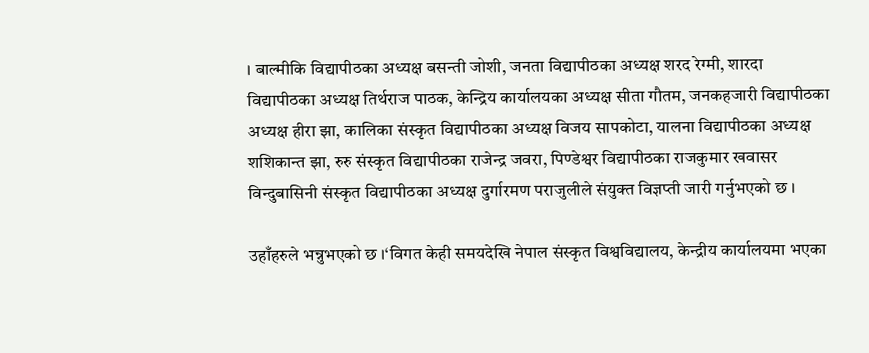। बाल्मीकि विद्यापीठका अध्यक्ष बसन्ती जोशी, जनता विद्यापीठका अध्यक्ष शरद रेग्मी, शारदा विद्यापीठका अध्यक्ष तिर्थराज पाठक, केन्द्रिय कार्यालयका अध्यक्ष सीता गौतम, जनकहजारी विद्यापीठका अध्यक्ष हीरा झा, कालिका संस्कृत विद्यापीठका अध्यक्ष विजय सापकोटा, यालना विद्यापीठका अध्यक्ष शशिकान्त झा, रुरु संस्कृत विद्यापीठका राजेन्द्र जवरा, पिण्डेश्वर विद्यापीठका राजकुमार खवासर विन्दुबासिनी संस्कृत विद्यापीठका अध्यक्ष दुर्गारमण पराजुलीले संयुक्त विज्ञप्ती जारी गर्नुभएको छ ।

उहाँहरुले भन्नुभएको छ ।‘विगत केही समयदेखि नेपाल संस्कृत विश्वविद्यालय, केन्द्रीय कार्यालयमा भएका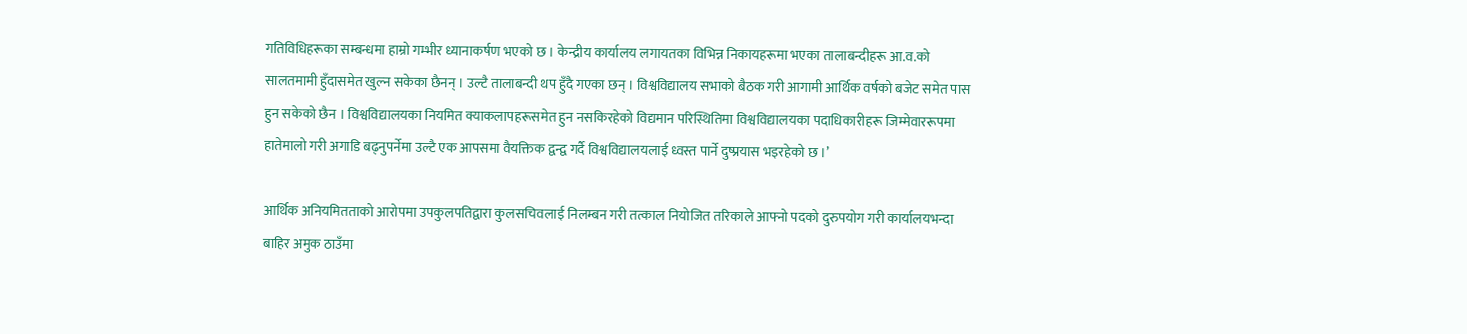गतिविधिहरूका सम्बन्धमा हाम्रो गम्भीर ध्यानाकर्षण भएको छ । केन्द्रीय कार्यालय लगायतका विभिन्न निकायहरूमा भएका तालाबन्दीहरू आ.व.को सालतमामी हुँदासमेत खुल्न सकेका छैनन् । उल्टै तालाबन्दी थप हुँदै गएका छन् । विश्वविद्यालय सभाको बैठक गरी आगामी आर्थिक वर्षको बजेट समेत पास हुन सकेको छैन । विश्वविद्यालयका नियमित क्याकलापहरूसमेत हुन नसकिरहेको विद्यमान परिस्थितिमा विश्वविद्यालयका पदाधिकारीहरू जिम्मेवाररूपमा हातेमालो गरी अगाडि बढ्नुपर्नेमा उल्टै एक आपसमा वैयक्तिक द्वन्द्व गर्दै विश्वविद्यालयलाई ध्वस्त पार्ने दुष्प्रयास भइरहेको छ ।’

आर्थिक अनियमितताको आरोपमा उपकुलपतिद्वारा कुलसचिवलाई निलम्बन गरी तत्काल नियोजित तरिकाले आफ्नो पदको दुरुपयोग गरी कार्यालयभन्दा बाहिर अमुक ठाउँमा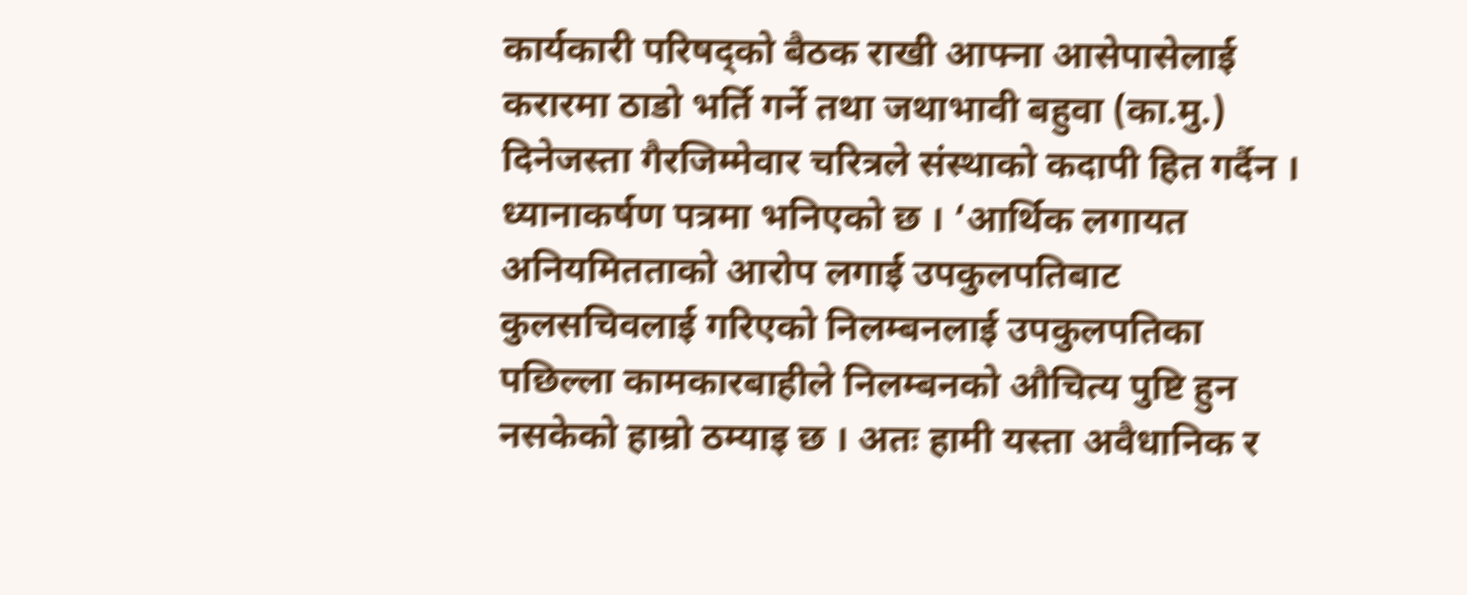कार्यकारी परिषद्को बैठक राखी आफ्ना आसेपासेलाई करारमा ठाडो भर्ति गर्ने तथा जथाभावी बहुवा (का.मु.) दिनेजस्ता गैरजिम्मेवार चरित्रले संस्थाको कदापी हित गर्दैन । ध्यानाकर्षण पत्रमा भनिएको छ । ‘आर्थिक लगायत अनियमितताको आरोप लगाई उपकुलपतिबाट कुलसचिवलाई गरिएको निलम्बनलाई उपकुलपतिका पछिल्ला कामकारबाहीले निलम्बनको औचित्य पुष्टि हुन नसकेको हाम्रो ठम्याइ छ । अतः हामी यस्ता अवैधानिक र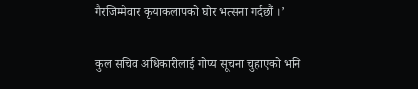गैरजिम्मेवार कृयाकलापको घोर भत्सना गर्दछौं ।’

कुल सचिव अधिकारीलाई गोप्य सूचना चुहाएको भनि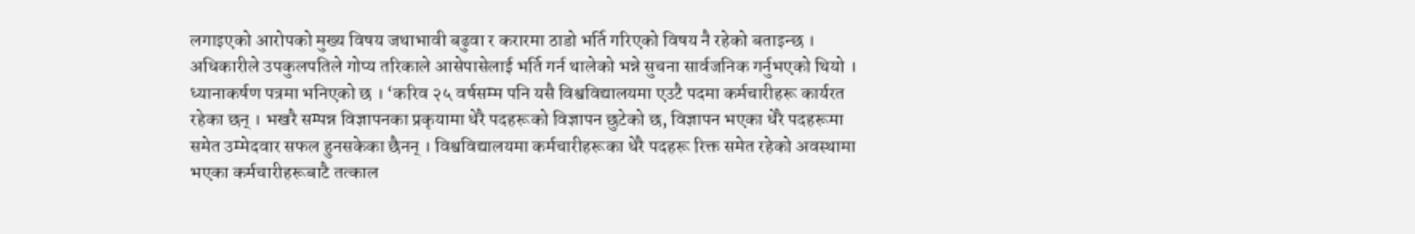लगाइएको आरोपको मुख्य विषय जथाभावी बढुवा र करारमा ठाडो भर्ति गरिएको विषय नै रहेको बताइन्छ । अधिकारीले उपकुलपतिले गोप्य तरिकाले आसेपासेलाई भर्ति गर्न थालेको भन्ने सुचना सार्वजनिक गर्नुभएको थियो । ध्यानाकर्षण पत्रमा भनिएको छ । ‘करिव २५ वर्षसम्म पनि यसै विश्वविद्यालयमा एउटै पदमा कर्मचारीहरू कार्यरत रहेका छन् । भखरै सम्पन्न विज्ञापनका प्रकृयामा धेरै पदहरूको विज्ञापन छुटेको छ, विज्ञापन भएका धेरै पदहरूमा समेत उम्मेदवार सफल हुनसकेका छैनन् । विश्वविद्यालयमा कर्मचारीहरूका धेरै पदहरू रिक्त समेत रहेको अवस्थामा भएका कर्मचारीहरूबाटै तत्काल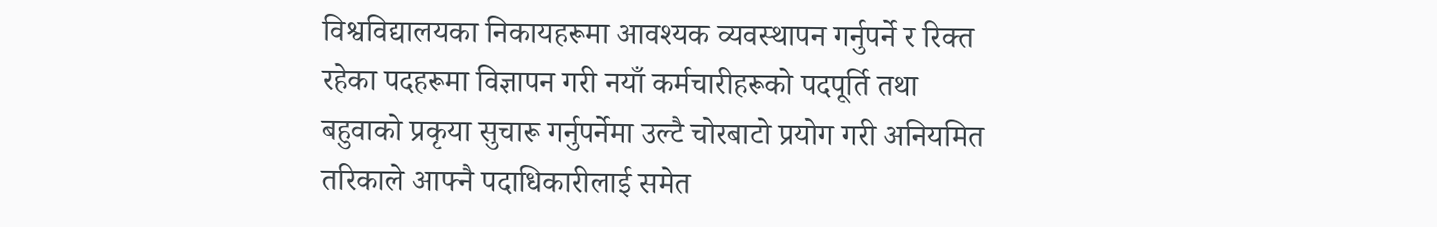विश्वविद्यालयका निकायहरूमा आवश्यक व्यवस्थापन गर्नुपर्ने र रिक्त रहेका पदहरूमा विज्ञापन गरी नयाँ कर्मचारीहरूको पदपूर्ति तथा बहुवाको प्रकृया सुचारू गर्नुपर्नेमा उल्टै चोरबाटो प्रयोग गरी अनियमित तरिकाले आफ्नै पदाधिकारीलाई समेत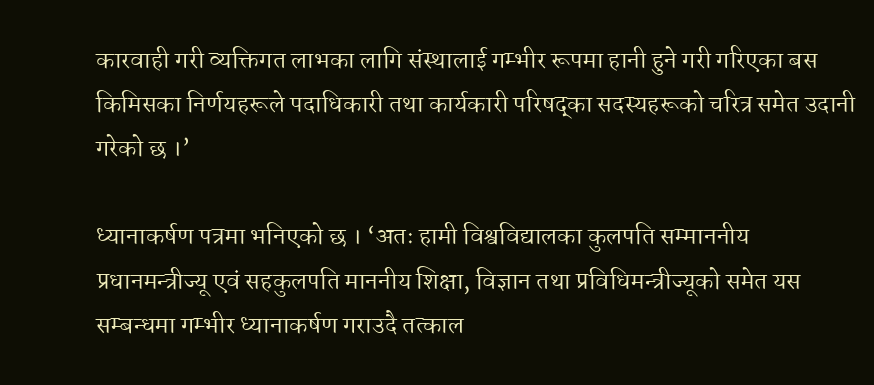कारवाही गरी व्यक्तिगत लाभका लागि संस्थालाई गम्भीर रूपमा हानी हुने गरी गरिएका बस किमिसका निर्णयहरूले पदाधिकारी तथा कार्यकारी परिषद्का सदस्यहरूको चरित्र समेत उदानी गरेको छ ।’

ध्यानाकर्षण पत्रमा भनिएको छ । ‘अतः हामी विश्वविद्यालका कुलपति सम्माननीय प्रधानमन्त्रीज्यू एवं सहकुलपति माननीय शिक्षा, विज्ञान तथा प्रविधिमन्त्रीज्यूको समेत यस सम्बन्धमा गम्भीर ध्यानाकर्षण गराउदै तत्काल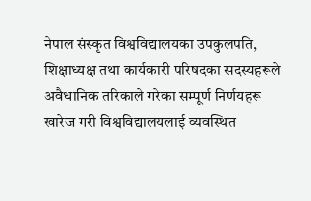नेपाल संस्कृत विश्वविद्यालयका उपकुलपति, शिक्षाध्यक्ष तथा कार्यकारी परिषदका सदस्यहरूले अवैधानिक तरिकाले गरेका सम्पूर्ण निर्णयहरू खारेज गरी विश्वविद्यालयलाई व्यवस्थित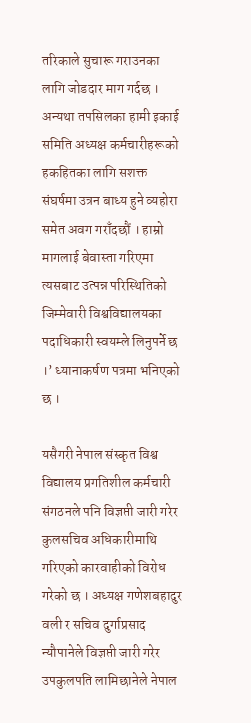तरिकाले सुचारू गराउनका लागि जोडदार माग गर्दछ । अन्यथा तपसिलका हामी इकाई समिति अध्यक्ष कर्मचारीहरूको हकहितका लागि सशक्त संघर्षमा उत्रन बाध्य हुने व्यहोरा समेत अवग गराँदछौं । हाम्रो मागलाई बेवास्ता गरिएमा त्यसबाट उत्पन्न परिस्थितिको जिम्मेवारी विश्वविद्यालयका पदाधिकारी स्वयम्ले लिनुपर्ने छ ।’ ध्यानाकर्षण पत्रमा भनिएको छ ।

यसैगरी नेपाल संस्कृत विश्व विद्यालय प्रगतिशील कर्मचारी संगठनले पनि विज्ञप्ती जारी गरेर कुलसचिव अधिकारीमाथि गरिएको कारवाहीको विरोध गरेको छ । अध्यक्ष गणेशबहादुर वली र सचिव दुर्गाप्रसाद न्यौपानेले विज्ञप्ती जारी गरेर उपकुलपति लामिछानेले नेपाल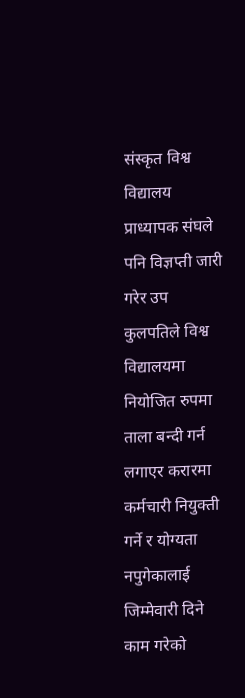संस्कृत विश्व विद्यालय प्राध्यापक संघले पनि विज्ञप्ती जारी गरेर उप कुलपतिले विश्व विद्यालयमा नियोजित रुपमा ताला बन्दी गर्न लगाएर करारमा कर्मचारी नियुक्ती गर्ने र योग्यता नपुगेकालाई जिम्मेवारी दिने काम गरेको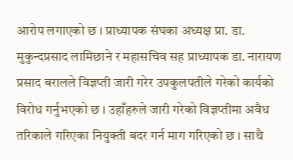आरोप लगाएको छ । प्राध्यापक संघका अध्यक्ष प्रा. डा. मुकुन्दप्रसाद लामिछाने र महासचिव सह प्राध्यापक डा. नारायण प्रसाद बरालले विज्ञप्ती जारी गरेर उपकुलपतीले गरेको कार्यको विरोध गर्नुभएको छ । उहाँहरुले जारी गरेको विज्ञप्तीमा अवैध तरिकाले गरिएका नियुक्ती बदर गर्न माग गरिएको छ । साथै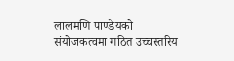लालमणि पाण्डेयको संयोजकत्वमा गठित उच्चस्तरिय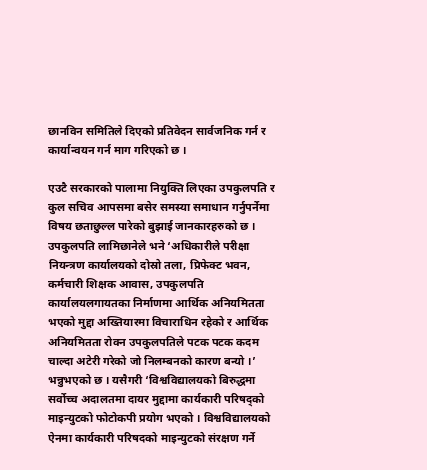छानविन समितिले दिएको प्रतिवेदन सार्वजनिक गर्न र कार्यान्वयन गर्न माग गरिएको छ ।

एउटै सरकारको पालामा नियुक्ति लिएका उपकुलपति र कुल सचिव आपसमा बसेर समस्या समाधान गर्नुपर्नेमा विषय छताछुल्ल पारेको बुझाई जानकारहरुको छ । उपकुलपति लामिछानेले भने ‘अधिकारीले परीक्षा नियन्त्रण कार्यालयको दोस्रो तला, प्रिफेक्ट भवन, कर्मचारी शिक्षक आवास, उपकुलपति कार्यालयलगायतका निर्माणमा आर्थिक अनियमितता भएको मुद्दा अख्तियारमा विचाराधिन रहेको र आर्थिक अनियमितता रोक्न उपकुलपतिले पटक पटक कदम चाल्दा अटेरी गरेको जो निलम्बनको कारण बन्यो ।’ भन्नुभएको छ । यसैगरी ‘विश्वविद्यालयको बिरुद्धमा सर्वोच्च अदालतमा दायर मुद्दामा कार्यकारी परिषद्को माइन्युटको फोटोकपी प्रयोग भएको । विश्वविद्यालयको ऐनमा कार्यकारी परिषदको माइन्युटको संरक्षण गर्ने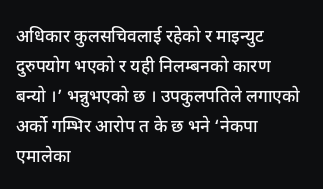अधिकार कुलसचिवलाई रहेको र माइन्युट दुरुपयोग भएको र यही निलम्बनको कारण बन्यो ।’ भन्नुभएको छ । उपकुलपतिले लगाएको अर्को गम्भिर आरोप त के छ भने ‘नेकपा एमालेका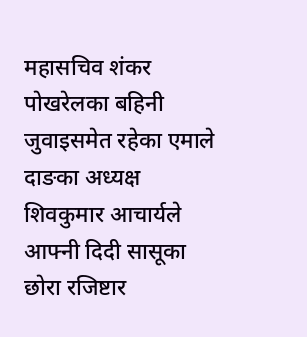महासचिव शंकर पोखरेलका बहिनी जुवाइसमेत रहेका एमाले दाङका अध्यक्ष शिवकुमार आचार्यले आफ्नी दिदी सासूका छोरा रजिष्टार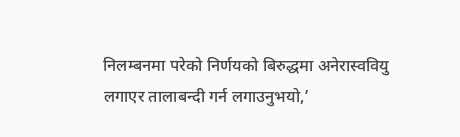निलम्बनमा परेको निर्णयको बिरुद्धमा अनेरास्ववियु लगाएर तालाबन्दी गर्न लगाउनुभयो,’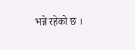भन्ने रहेको छ ।